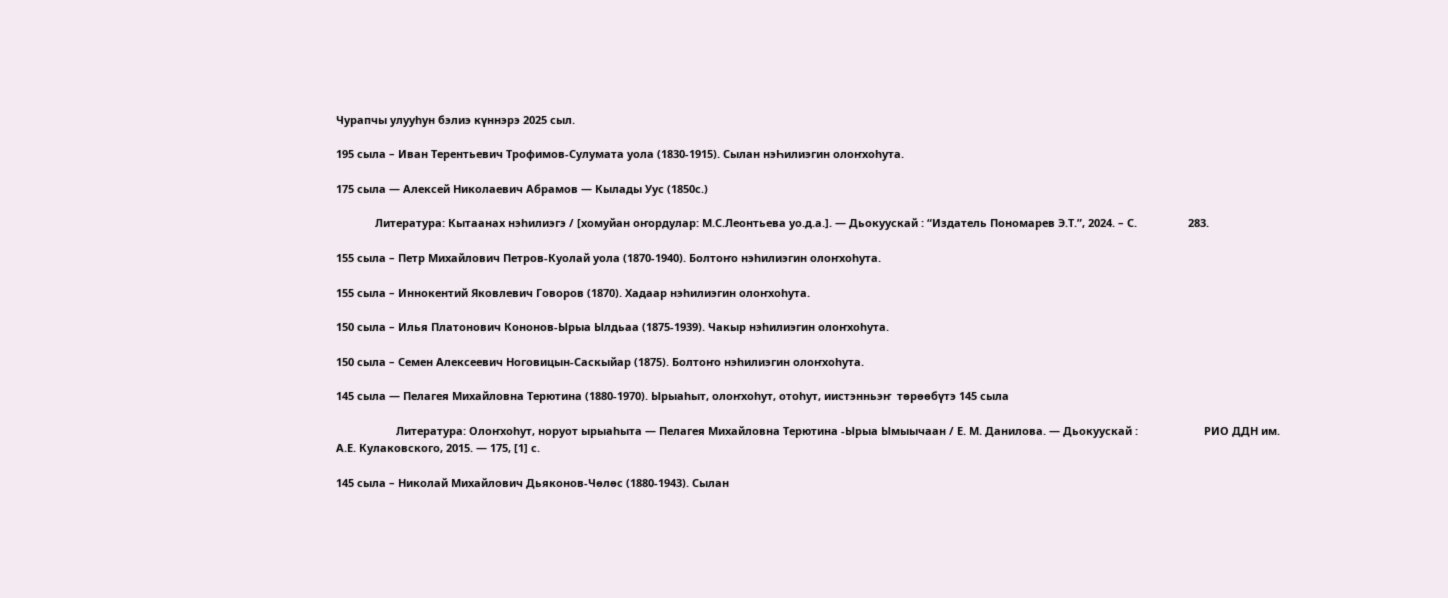Чурапчы улууһун бэлиэ күннэрэ 2025 сыл.

195 сыла – Иван Терентьевич Трофимов-Сулумата уола (1830-1915). Сылан нэҺилиэгин олоҥхоһута.

175 сыла — Алексей Николаевич Абрамов — Кылады Уус (1850с.)

             Литература: Кытаанах нэһилиэгэ / [хомуйан оҥордулар: М.С.Леонтьева уо.д.а.]. — Дьокуускай : “Издатель Пономарев Э.Т.”, 2024. – С.                 283.

155 сыла – Петр Михайлович Петров-Куолай уола (1870-1940). Болтоҥо нэһилиэгин олоҥхоһута.

155 сыла – Иннокентий Яковлевич Говоров (1870). Хадаар нэһилиэгин олоҥхоһута.

150 сыла – Илья Платонович Кононов-Ырыа Ылдьаа (1875-1939). Чакыр нэһилиэгин олоҥхоһута.

150 сыла – Семен Алексеевич Ноговицын-Саскыйар (1875). Болтоҥо нэһилиэгин олоҥхоһута.

145 сыла — Пелагея Михайловна Терютина (1880-1970). Ырыаһыт, олоҥхоһут, отоһут, иистэнньэҥ  төрөөбүтэ 145 сыла

                    Литература: Олоҥхоһут, норуот ырыаһыта — Пелагея Михайловна Терютина -Ырыа Ымыычаан / Е. М. Данилова. — Дьокуускай :                      РИО ДДН им. А.Е. Кулаковского, 2015. — 175, [1] с.

145 сыла – Николай Михайлович Дьяконов-Чөлөс (1880-1943). Сылан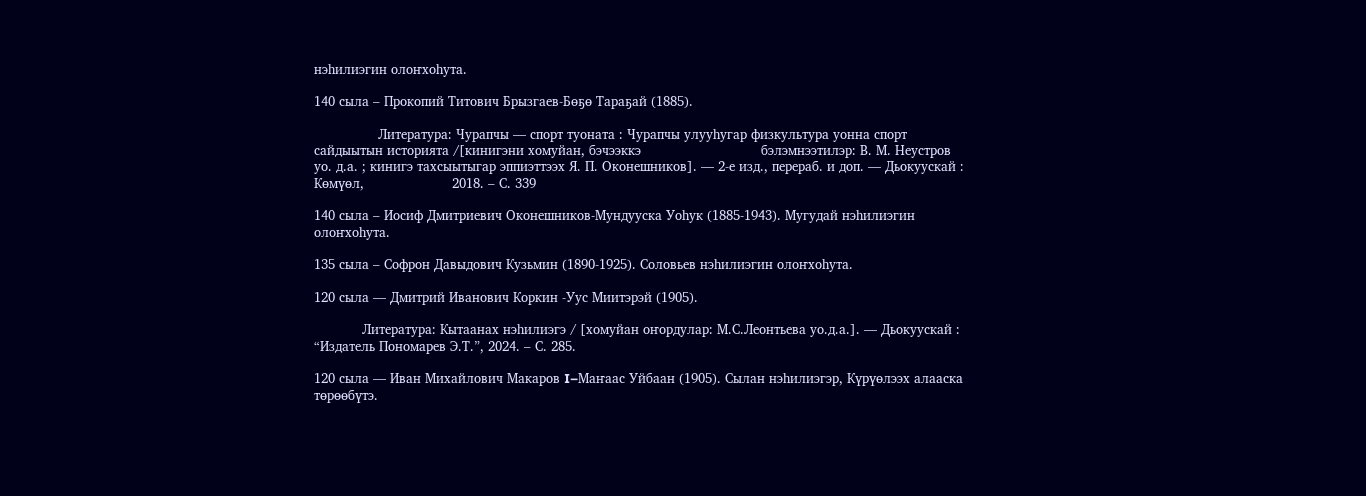нэһилиэгин олоҥхоһута.

140 сыла – Прокопий Титович Брызгаев-Бөҕө Тараҕай (1885).

                Литература: Чурапчы — спорт туоната : Чурапчы улууһугар физкультура уонна спорт сайдыытын историята /[кинигэни хомуйан, бэчээккэ                              бэлэмнээтилэр: В. М. Неустров уо. д.а. ; кинигэ тахсыытыгар эппиэттээх Я. П. Оконешников]. — 2-е изд., перераб. и доп. — Дьокуускай : Көмүөл,                      2018. – С. 339

140 сыла – Иосиф Дмитриевич Оконешников-Мундууска Уоһук (1885-1943). Мугудай нэһилиэгин олоҥхоһута.

135 сыла – Софрон Давыдович Кузьмин (1890-1925). Соловьев нэһилиэгин олоҥхоһута.

120 сыла — Дмитрий Иванович Коркин -Уус Миитэрэй (1905).

            Литература: Кытаанах нэһилиэгэ / [хомуйан оҥордулар: М.С.Леонтьева уо.д.а.]. — Дьокуускай : “Издатель Пономарев Э.Т.”, 2024. – С. 285.

120 сыла — Иван Михайлович Макаров I–Маҥаас Уйбаан (1905). Сылан нэһилиэгэр, Күрүөлээх алааска төрөөбүтэ.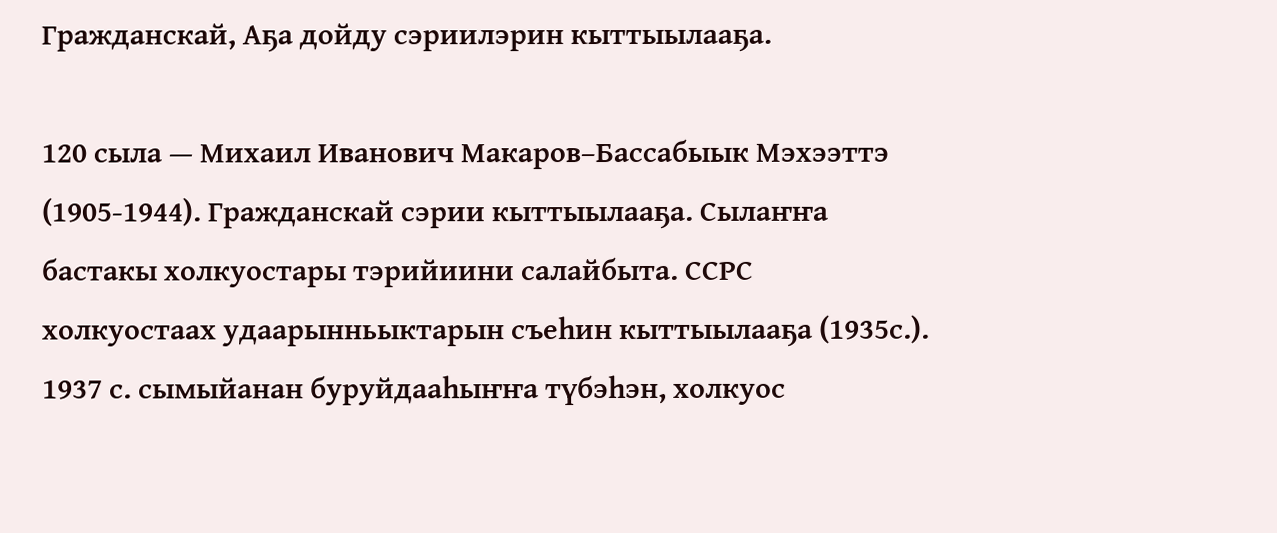Гражданскай, Аҕа дойду сэриилэрин кыттыылааҕа.

120 сыла — Михаил Иванович Макаров–Бассабыык Мэхээттэ (1905-1944). Гражданскай сэрии кыттыылааҕа. Сылаҥҥа бастакы холкуостары тэрийиини салайбыта. ССРС холкуостаах удаарынньыктарын съеһин кыттыылааҕа (1935с.). 1937 с. сымыйанан буруйдааһыҥҥа түбэһэн, холкуос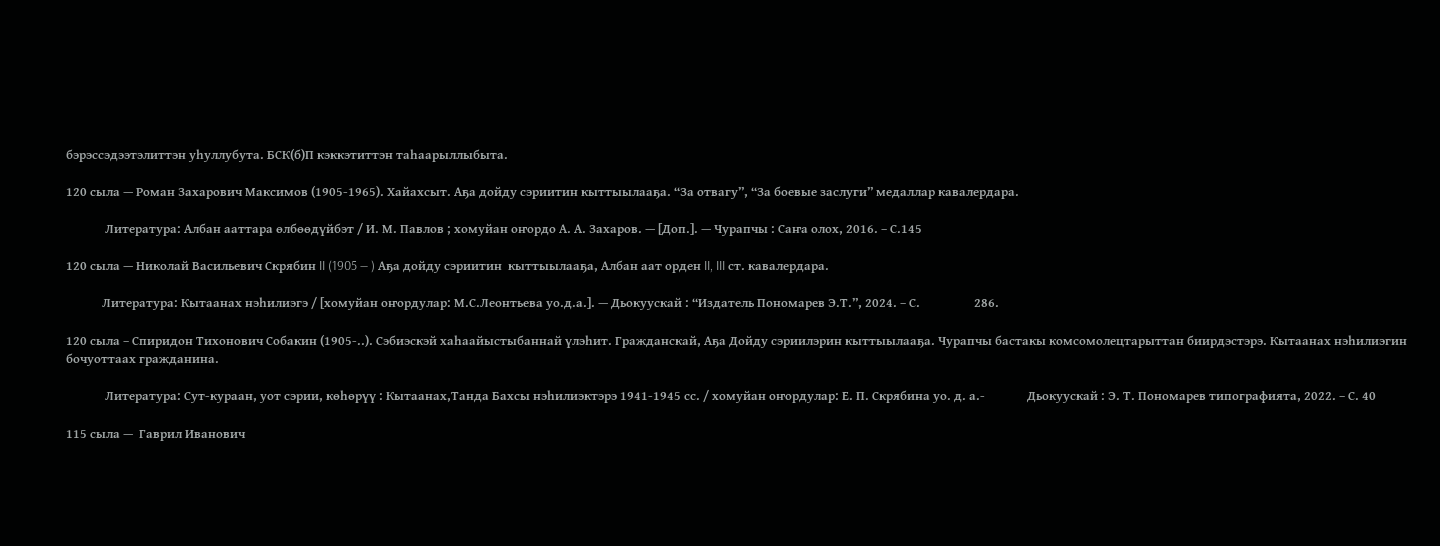бэрэссэдээтэлиттэн уһуллубута. БСК(б)П кэккэтиттэн таһаарыллыбыта.

120 сыла — Роман Захарович Максимов (1905-1965). Хайахсыт. Аҕа дойду сэриитин кыттыылааҕа. “За отвагу”, “За боевые заслуги” медаллар кавалердара.

             Литература: Албан ааттара өлбөөдүйбэт / И. М. Павлов ; хомуйан оҥордо А. А. Захаров. — [Доп.]. — Чурапчы : Саҥа олох, 2016. – С.145

120 сыла — Николай Васильевич Скрябин II (1905 — ) Аҕа дойду сэриитин  кыттыылааҕа, Албан аат орден II, III ст. кавалердара.

            Литература: Кытаанах нэһилиэгэ / [хомуйан оҥордулар: М.С.Леонтьева уо.д.а.]. — Дьокуускай : “Издатель Пономарев Э.Т.”, 2024. – С.                  286.

120 сыла – Спиридон Тихонович Собакин (1905-..). Сэбиэскэй хаһаайыстыбаннай үлэһит. Гражданскай, Аҕа Дойду сэриилэрин кыттыылааҕа. Чурапчы бастакы комсомолецтарыттан биирдэстэрэ. Кытаанах нэһилиэгин бочуоттаах гражданина.

             Литература: Сут-кураан, уот сэрии, көһөрүү : Кытаанах,Танда Бахсы нэһилиэктэрэ 1941-1945 сс. / хомуйан оҥордулар: Е. П. Скрябина уо. д. а.-              Дьокуускай : Э. Т. Пономарев типографията, 2022. – С. 40

115 сыла —  Гаврил Иванович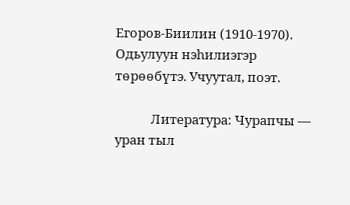Егоров-Биилин (1910-1970).  Одьулуун нэһилиэгэр төрөөбүтэ. Учуутал, поэт.

            Литература: Чурапчы — уран тыл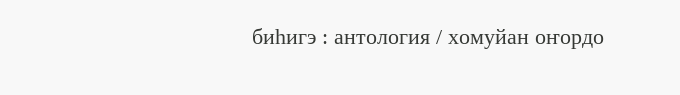биһигэ : антология / хомуйан оҥордо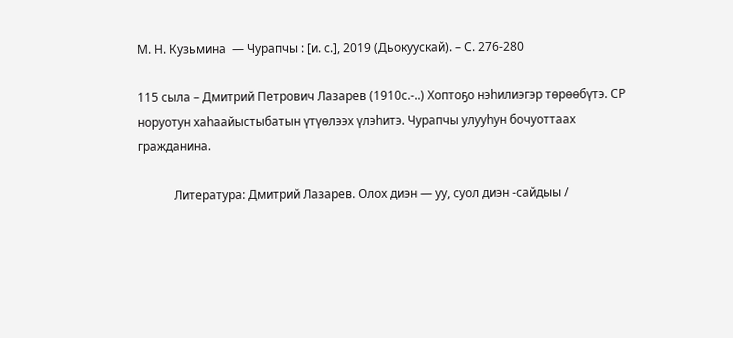М. Н. Кузьмина  — Чурапчы : [и. с.], 2019 (Дьокуускай). – С. 276-280

115 сыла – Дмитрий Петрович Лазарев (1910с.-..) Хоптоҕо нэһилиэгэр төрөөбүтэ. СР норуотун хаһаайыстыбатын үтүөлээх үлэһитэ. Чурапчы улууһун бочуоттаах гражданина.

            Литература: Дмитрий Лазарев. Олох диэн — уу, суол диэн -сайдыы /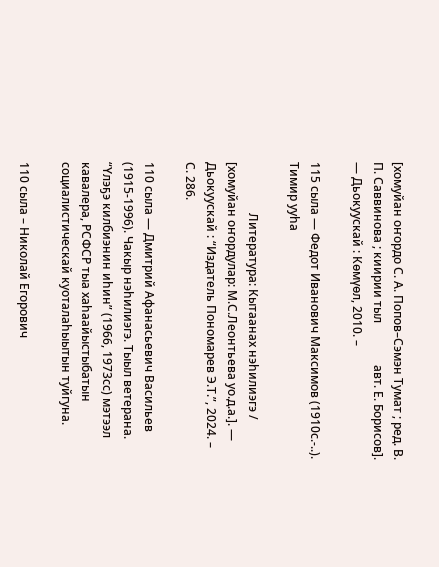[хомуйан оҥордо С. А. Попов–Сэмэн Тумат ; ред. В. П. Саввинова ; киирии тыл              авт. Е. Борисов]. — Дьокуускай : Көмүөл, 2010. –

115 сыла — Федот Иванович Максимов (1910с.-..). Тимир ууһа

                 Литература: Кытаанах нэһилиэгэ / [хомуйан оҥордулар: М.С.Леонтьева уо.д.а.]. — Дьокуускай : “Издатель Пономарев Э.Т.”, 2024. –                     С. 286.

110 сыла — Дмитрий Афанасьевич Васильев (1915-1996). Чакыр нэһилиэгэ. Тыыл ветерана. “Үлэҕэ килбиэнин иһин” (1966, 1973сс) мэтээл кавалера, РСФСР тыа хаһаайыстыбатын социалистическай куоталаһыытын туйгуна.

110 сыла – Николай Егорович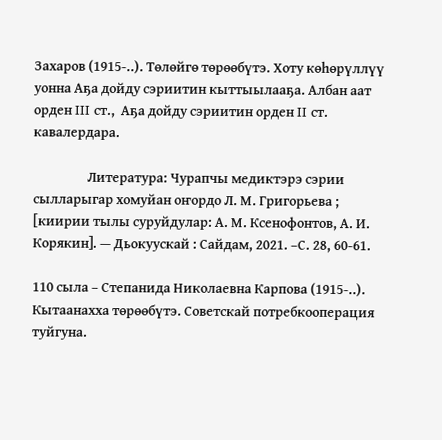Захаров (1915-..). Төлөйгө төрөөбүтэ. Хоту көһөрүллүү уонна Аҕа дойду сэриитин кыттыылааҕа. Албан аат орден III ст.,  Аҕа дойду сэриитин орден II ст. кавалердара.

                  Литература: Чурапчы медиктэрэ сэрии сылларыгар хомуйан оҥордо Л. М. Григорьева ; [киирии тылы суруйдулар: А. М. Ксенофонтов, А. И.                   Корякин]. — Дьокуускай : Сайдам, 2021. –С. 28, 60-61.

110 сыла – Степанида Николаевна Карпова (1915-..). Кытаанахха төрөөбүтэ. Советскай потребкооперация туйгуна.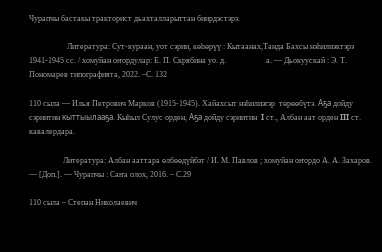Чурапчы бастакы тракторист дьахталларыттан биирдэстэрэ.

                   Литература: Сут-кураан, уот сэрии, көһөрүү : Кытаанах,Танда Бахсы нэһилиэктэрэ 1941-1945 сс. / хомуйан оҥордулар: Е. П. Скрябина уо. д.                    а. — Дьокуускай : Э. Т. Пономарев типографията, 2022. –С. 132

110 сыла — Илья Петрович Марков (1915-1945). Хайахсыт нэһилиэгэр  төрөөбүтэ. Аҕа дойду сэриитин кыттыылааҕа. Кыһыл Сулус орден, Аҕа дойду сэриитин  I ст., Албан аат орден III ст. кавалердара.

                 Литература: Албан ааттара өлбөөдүйбэт / И. М. Павлов ; хомуйан оҥордо А. А. Захаров. — [Доп.]. — Чурапчы : Саҥа олох, 2016. – С.29

110 сыла – Степан Николаевич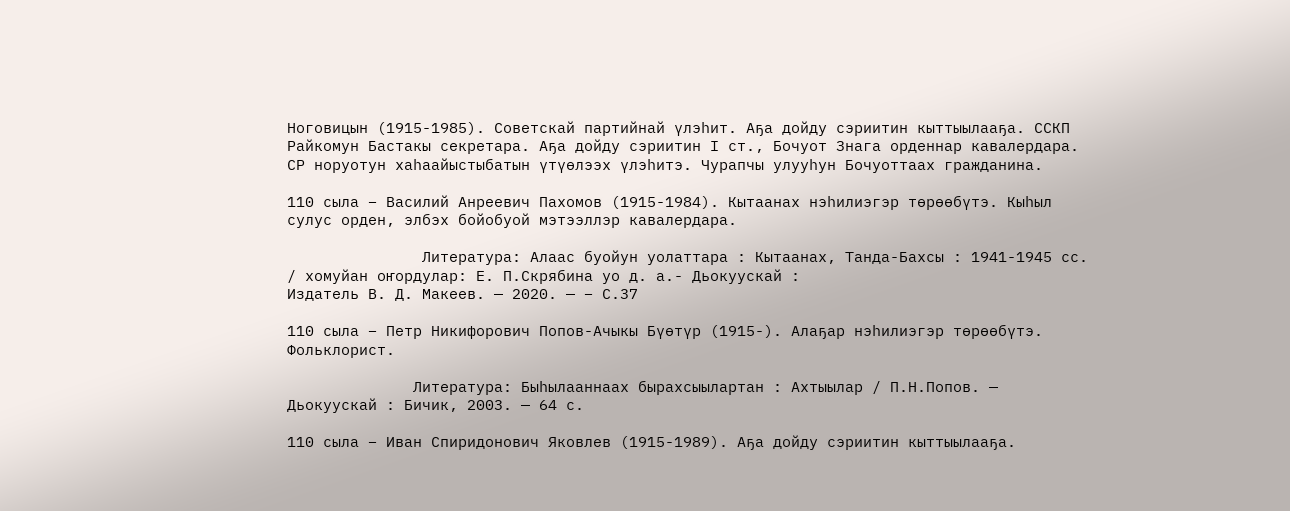Ноговицын (1915-1985). Советскай партийнай үлэһит. Аҕа дойду сэриитин кыттыылааҕа. ССКП Райкомун Бастакы секретара. Аҕа дойду сэриитин I ст., Бочуот Знага орденнар кавалердара. СР норуотун хаһаайыстыбатын үтүөлээх үлэһитэ. Чурапчы улууһун Бочуоттаах гражданина.

110 сыла – Василий Анреевич Пахомов (1915-1984). Кытаанах нэһилиэгэр төрөөбүтэ. Кыһыл сулус орден, элбэх бойобуой мэтээллэр кавалердара.

               Литература: Алаас буойун уолаттара : Кытаанах, Танда-Бахсы : 1941-1945 сс. / хомуйан оҥордулар: Е. П.Скрябина уо д. а.- Дьокуускай :                           Издатель В. Д. Макеев. — 2020. — – С.37

110 сыла – Петр Никифорович Попов-Ачыкы Бүөтүр (1915-). Алаҕар нэһилиэгэр төрөөбүтэ. Фольклорист.

              Литература: Быһылааннаах бырахсыылартан : Ахтыылар / П.Н.Попов. — Дьокуускай : Бичик, 2003. — 64 с.

110 сыла – Иван Спиридонович Яковлев (1915-1989). Аҕа дойду сэриитин кыттыылааҕа.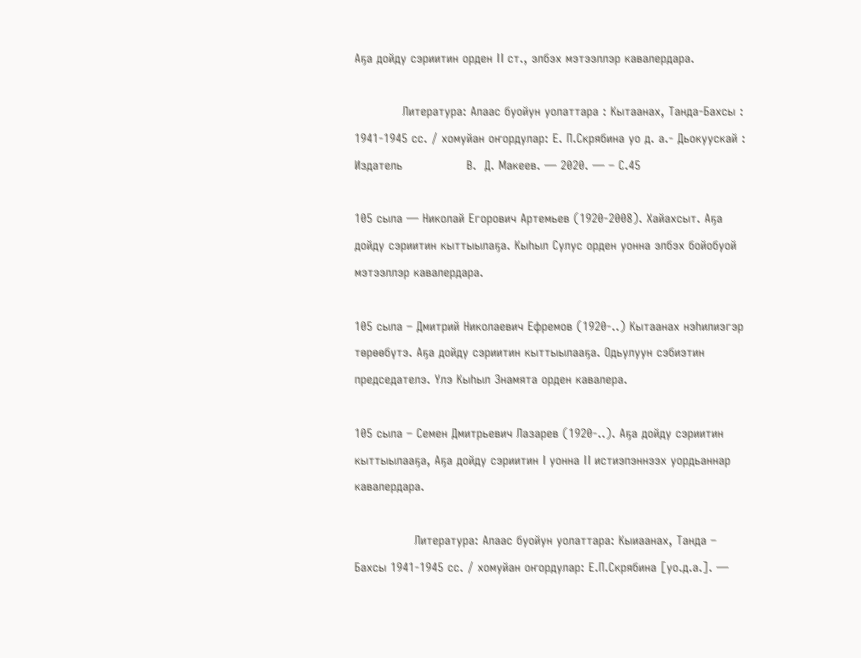Аҕа дойду сэриитин орден II ст., элбэх мэтээллэр кавалердара.

            Литература: Алаас буойун уолаттара : Кытаанах, Танда-Бахсы : 1941-1945 сс. / хомуйан оҥордулар: Е. П.Скрябина уо д. а.- Дьокуускай : Издатель                В.  Д. Макеев. — 2020. — – С.45

105 сыла — Николай Егорович Артемьев (1920-2008). Хайахсыт. Аҕа дойду сэриитин кыттыылаҕа. Кыһыл Сулус орден уонна элбэх бойобуой мэтээллэр кавалердара.

105 сыла – Дмитрий Николаевич Ефремов (1920-..) Кытаанах нэһилиэгэр төрөөбүтэ. Аҕа дойду сэриитин кыттыылааҕа. Одьулуун сэбиэтин председателэ. Үлэ Кыһыл Знамята орден кавалера.

105 сыла – Семен Дмитрьевич Лазарев (1920-..). Аҕа дойду сэриитин кыттыылааҕа, Аҕа дойду сэриитин I уонна II истиэпэннээх уордьаннар кавалердара.

               Литература: Алаас буойун уолаттара: Кыиаанах, Танда – Бахсы 1941-1945 сс. / хомуйан оҥордулар: Е.П.Скрябина [уо.д.а.]. —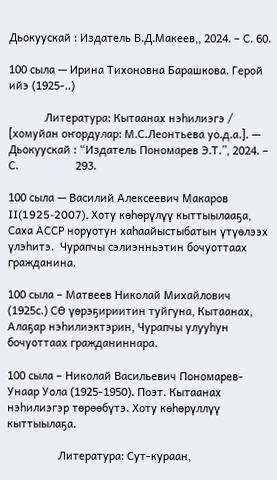Дьокуускай : Издатель В.Д.Макеев,, 2024. – С. 60.

100 сыла — Ирина Тихоновна Барашкова. Герой ийэ (1925-..)

            Литература: Кытаанах нэһилиэгэ / [хомуйан оҥордулар: М.С.Леонтьева уо.д.а.]. — Дьокуускай : “Издатель Пономарев Э.Т.”, 2024. – С.                   293.

100 сыла — Василий Алексеевич Макаров II(1925-2007). Хоту көһөрүлүү кыттыылааҕа, Саха АССР норуотун хаһаайыстыбатын үтүөлээх үлэһитэ.  Чурапчы сэлиэнньэтин бочуоттаах гражданина.

100 сыла – Матвеев Николай Михайлович (1925с.) СӨ үөрэҕириитин туйгуна, Кытаанах, Алаҕар нэһилиэктэрин, Чурапчы улууһун бочуоттаах гражданиннара.

100 сыла – Николай Васильевич Пономарев-Унаар Уола (1925-1950). Поэт. Кытаанах нэһилиэгэр төрөөбүтэ. Хоту көһөрүллүү кыттыылаҕа.

                 Литература: Сут-кураан,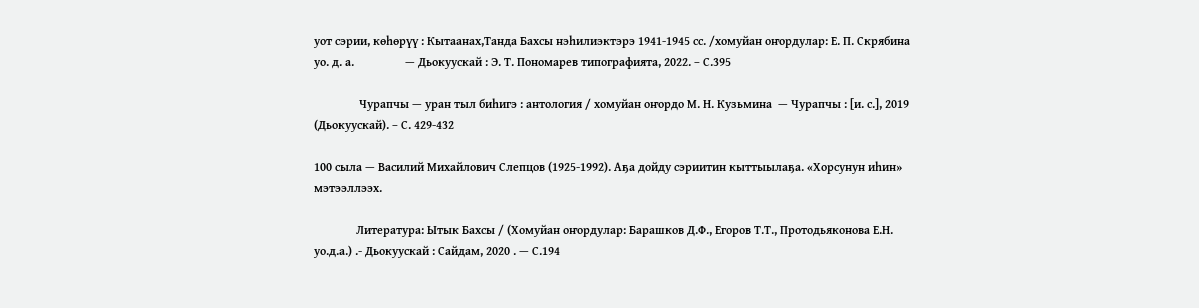уот сэрии, көһөрүү : Кытаанах,Танда Бахсы нэһилиэктэрэ 1941-1945 сс. /хомуйан оҥордулар: Е. П. Скрябина уо. д. а.                 — Дьокуускай : Э. Т. Пономарев типографията, 2022. – С.395

               Чурапчы — уран тыл биһигэ : антология / хомуйан оҥордо М. Н. Кузьмина  — Чурапчы : [и. с.], 2019 (Дьокуускай). – С. 429-432

100 сыла — Василий Михайлович Слепцов (1925-1992). Аҕа дойду сэриитин кыттыылаҕа. «Хорсунун иһин» мэтээллээх.

              Литература: Ытык Бахсы / (Хомуйан оҥордулар: Барашков Д.Ф., Егоров Т.Т., Протодьяконова Е.Н. уо.д.а.) .- Дьокуускай : Сайдам, 2020 . — С.194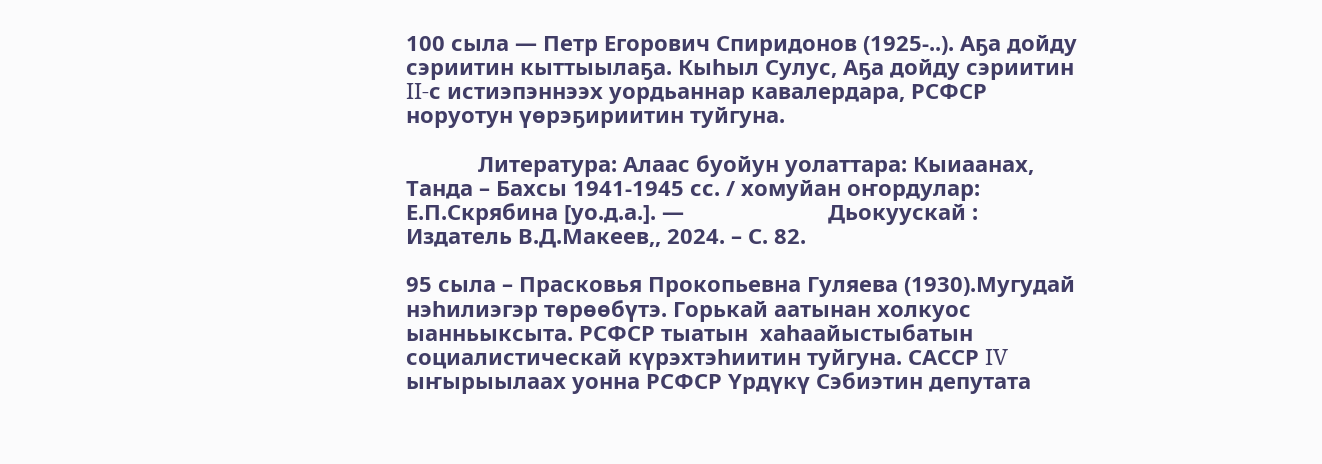100 сыла — Петр Егорович Спиридонов (1925-..). Аҕа дойду сэриитин кыттыылаҕа. Кыһыл Сулус, Аҕа дойду сэриитин II-с истиэпэннээх уордьаннар кавалердара, РСФСР норуотун үөрэҕириитин туйгуна.

            Литература: Алаас буойун уолаттара: Кыиаанах, Танда – Бахсы 1941-1945 сс. / хомуйан оҥордулар: Е.П.Скрябина [уо.д.а.]. —                        Дьокуускай : Издатель В.Д.Макеев,, 2024. – С. 82.

95 сыла – Прасковья Прокопьевна Гуляева (1930).Мугудай нэһилиэгэр төрөөбүтэ. Горькай аатынан холкуос ыанньыксыта. РСФСР тыатын  хаһаайыстыбатын социалистическай күрэхтэһиитин туйгуна. САССР IV ыҥырыылаах уонна РСФСР Үрдүкү Сэбиэтин депутата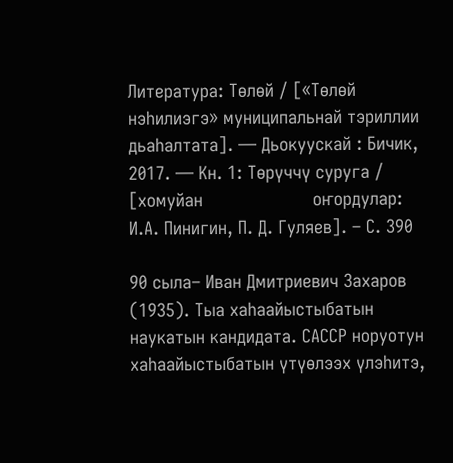Литература: Төлөй / [«Төлөй нэһилиэгэ» муниципальнай тэриллии дьаһалтата]. — Дьокуускай : Бичик, 2017. — Кн. 1: Төрүччү суруга / [хомуйан                      оҥордулар: И.А. Пинигин, П. Д. Гуляев]. – С. 390

90 сыла– Иван Дмитриевич Захаров (1935). Тыа хаһаайыстыбатын наукатын кандидата. САССР норуотун хаһаайыстыбатын үтүөлээх үлэһитэ,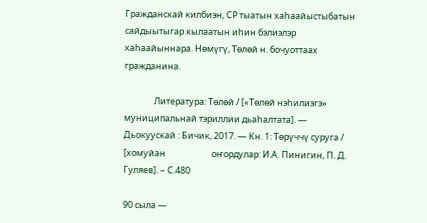Гражданскай килбиэн, СР тыатын хаһаайыстыбатын сайдыытыгар кылаатын иһин бэлиэлэр хаһаайыннара. Нөмүгү, Төлөй н. бочуоттаах гражданина.

               Литература: Төлөй / [«Төлөй нэһилиэгэ» муниципальнай тэриллии дьаһалтата]. — Дьокуускай : Бичик, 2017. — Кн. 1: Төрүччү суруга / [хомуйан                       оҥордулар: И.А. Пинигин, П. Д. Гуляев]. – С.480

90 сыла —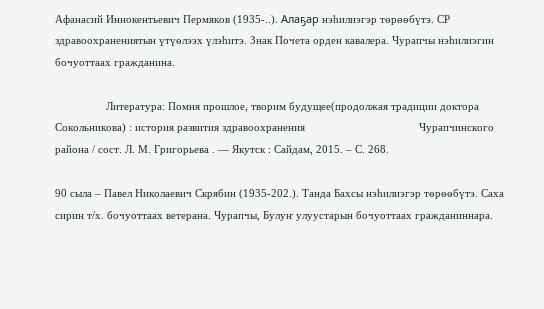Афанасий Иннокентьевич Пермяков (1935-..). Алаҕар нэһилиэгэр төрөөбүтэ. СР здравоохранениятын үтүөлээх үлэһитэ. Знак Почета орден кавалера. Чурапчы нэһилиэгин бочуоттаах гражданина.

                 Литература: Помня прошлое, творим будущее(продолжая традиции доктора Сокольникова) : история развития здравоохранения                                      Чурапчинского района / сост. Л. М. Григорьева . — Якутск : Сайдам, 2015. – С. 268.

90 сыла – Павел Николаевич Скрябин (1935-202.). Танда Бахсы нэһилиэгэр төрөөбүтэ. Саха сирин т/х. бочуоттаах ветерана. Чурапчы, Булуҥ улуустарын бочуоттаах гражданиннара.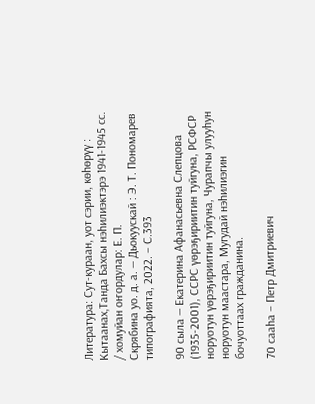Литература: Сут-кураан, уот сэрии, көһөрүү : Кытаанах,Танда Бахсы нэһилиэктэрэ 1941-1945 сс. / хомуйан оҥордулар: Е. П.                              Скрябина уо. д. а. — Дьокуускай : Э. Т. Пономарев типографията, 2022. – С.393

90 сыла — Екатерина Афанасьевна Слепцова  (1935-2001), ССРС үөрэҕириитин туйгуна, РСФСР норуотун үөрэҕириитин туйгуна, Чурапчы улууһун норуотун маастара, Мугудай нэһилиэгин бочуоттаах гражданина.

70 сааһа – Петр Дмитриевич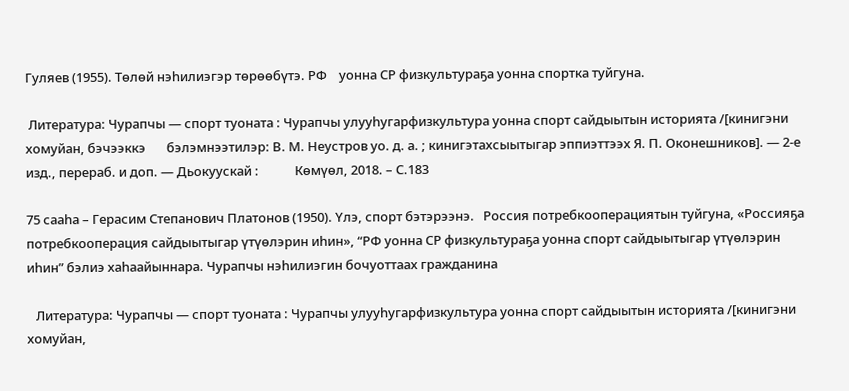Гуляев (1955). Төлөй нэһилиэгэр төрөөбүтэ. РФ    уонна СР физкультураҕа уонна спортка туйгуна.

 Литература: Чурапчы — спорт туоната : Чурапчы улууһугарфизкультура уонна спорт сайдыытын историята /[кинигэни хомуйан, бэчээккэ       бэлэмнээтилэр: В. М. Неустров уо. д. а. ; кинигэтахсыытыгар эппиэттээх Я. П. Оконешников]. — 2-е изд., перераб. и доп. — Дьокуускай :            Көмүөл, 2018. – С.183

75 сааһа – Герасим Степанович Платонов (1950). Үлэ, спорт бэтэрээнэ.   Россия потребкооперациятын туйгуна, «Россияҕа потребкооперация сайдыытыгар үтүөлэрин иһин», “РФ уонна СР физкультураҕа уонна спорт сайдыытыгар үтүөлэрин иһин” бэлиэ хаһаайыннара. Чурапчы нэһилиэгин бочуоттаах гражданина

   Литература: Чурапчы — спорт туоната : Чурапчы улууһугарфизкультура уонна спорт сайдыытын историята /[кинигэни хомуйан,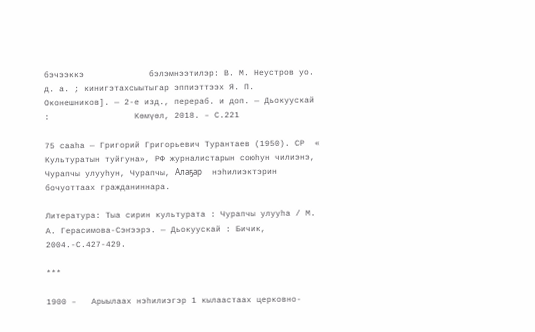бэчээккэ             бэлэмнээтилэр: В. М. Неустров уо. д. а. ; кинигэтахсыытыгар эппиэттээх Я. П. Оконешников]. — 2-е изд., перераб. и доп. — Дьокуускай :                 Көмүөл, 2018. – С.221

75 сааһа — Григорий Григорьевич Турантаев (1950). СР  « Культуратын туйгуна», РФ журналистарын союһун чилиэнэ, Чурапчы улууһун, Чурапчы, Алаҕар  нэһилиэктэрин бочуоттаах гражданиннара.

Литература: Тыа сирин культурата : Чурапчы улууһа / М. А. Герасимова-Сэҥээрэ. — Дьокуускай : Бичик, 2004.-С.427-429.

***

1900 –   Арыылаах нэһилиэгэр 1 кылаастаах церковно-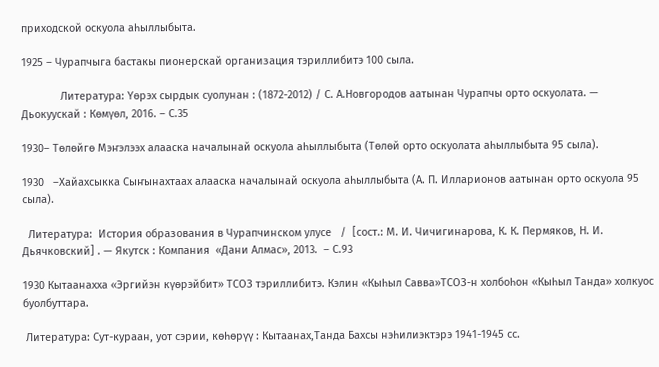приходской оскуола аһыллыбыта.

1925 – Чурапчыга бастакы пионерскай организация тэриллибитэ 100 сыла.

             Литература: Үөрэх сырдык суолунан : (1872-2012) / С. А.Новгородов аатынан Чурапчы орто оскуолата. — Дьокуускай : Көмүөл, 2016. – С.35

1930– Төлөйгө Мэҥэлээх алааска началынай оскуола аһыллыбыта (Төлөй орто оскуолата аһыллыбыта 95 сыла).

1930   –Хайахсыкка Сыҥынахтаах алааска началынай оскуола аһыллыбыта (А. П. Илларионов аатынан орто оскуола 95 сыла).

  Литература:  История образования в Чурапчинском улусе   /  [сост.: М. И. Чичигинарова, К. К. Пермяков, Н. И. Дьячковский] . — Якутск : Компания  «Дани Алмас», 2013.  – С.93

1930 Кытаанахха «Эргийэн күөрэйбит» ТСОЗ тэриллибитэ. Кэлин «Кыһыл Савва»ТСОЗ-н холбоһон «Кыһыл Танда» холкуос буолбуттара.

 Литература: Сут-кураан, уот сэрии, көһөрүү : Кытаанах,Танда Бахсы нэһилиэктэрэ 1941-1945 сс.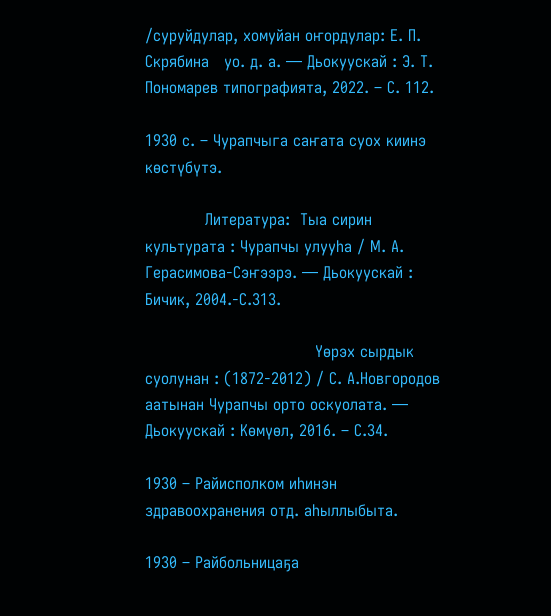/суруйдулар, хомуйан оҥордулар: Е. П. Скрябина   уо. д. а. — Дьокуускай : Э. Т. Пономарев типографията, 2022. – С. 112.

1930 с. – Чурапчыга саҥата суох киинэ көстүбүтэ.

            Литература:  Тыа сирин культурата : Чурапчы улууһа / М. А. Герасимова-Сэҥээрэ. — Дьокуускай : Бичик, 2004.-С.313.

                                  Үөрэх сырдык суолунан : (1872-2012) / С. А.Новгородов аатынан Чурапчы орто оскуолата. — Дьокуускай : Көмүөл, 2016. – С.34.

1930 – Райисполком иһинэн здравоохранения отд. аһыллыбыта.

1930 – Райбольницаҕа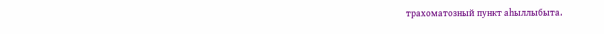трахоматозный пункт аһыллыбыта.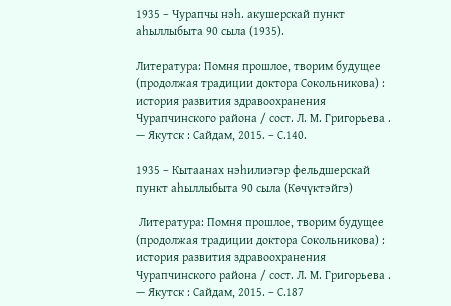1935 – Чурапчы нэһ. акушерскай пункт аһыллыбыта 90 сыла (1935).

Литература: Помня прошлое, творим будущее (продолжая традиции доктора Сокольникова) : история развития здравоохранения  Чурапчинского района / сост. Л. М. Григорьева . — Якутск : Сайдам, 2015. – С.140.

1935 – Кытаанах нэһилиэгэр фельдшерскай пункт аһыллыбыта 90 сыла (Көчүктэйгэ)

 Литература: Помня прошлое, творим будущее (продолжая традиции доктора Сокольникова) : история развития здравоохранения Чурапчинского района / сост. Л. М. Григорьева . — Якутск : Сайдам, 2015. – С.187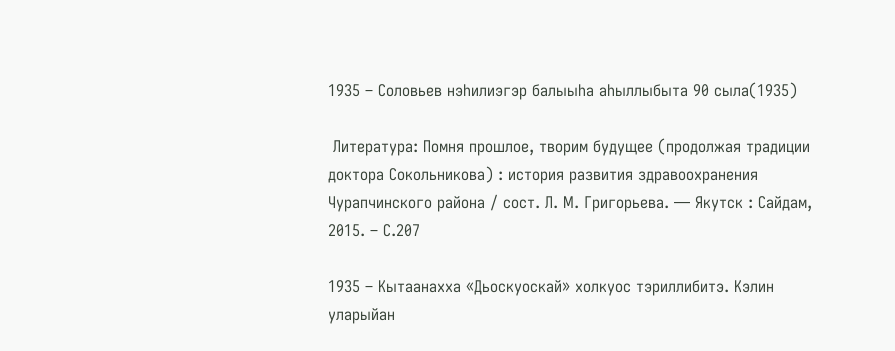1935 – Соловьев нэһилиэгэр балыыһа аһыллыбыта 90 сыла(1935)

 Литература: Помня прошлое, творим будущее (продолжая традиции доктора Сокольникова) : история развития здравоохранения Чурапчинского района / сост. Л. М. Григорьева. — Якутск : Сайдам, 2015. – С.207

1935 – Кытаанахха «Дьоскуоскай» холкуос тэриллибитэ. Кэлин уларыйан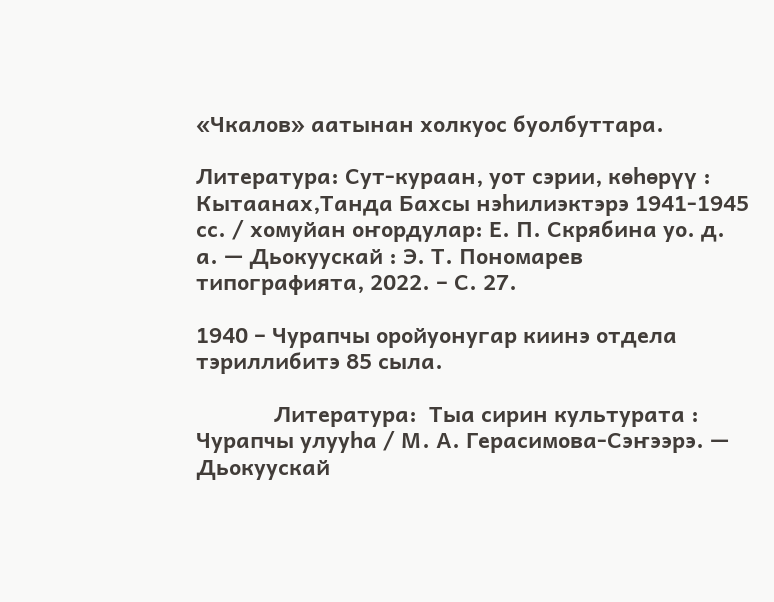«Чкалов» аатынан холкуос буолбуттара.

Литература: Сут-кураан, уот сэрии, көһөрүү : Кытаанах,Танда Бахсы нэһилиэктэрэ 1941-1945 сс. / хомуйан оҥордулар: Е. П. Скрябина уо. д. а. — Дьокуускай : Э. Т. Пономарев типографията, 2022. – С. 27.

1940 – Чурапчы оройуонугар киинэ отдела тэриллибитэ 85 сыла.

             Литература:  Тыа сирин культурата : Чурапчы улууһа / М. А. Герасимова-Сэҥээрэ. — Дьокуускай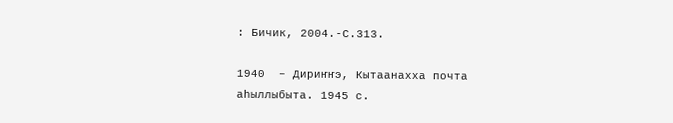: Бичик, 2004.-С.313.

1940  – Дириҥҥэ, Кытаанахха почта аһыллыбыта. 1945 с.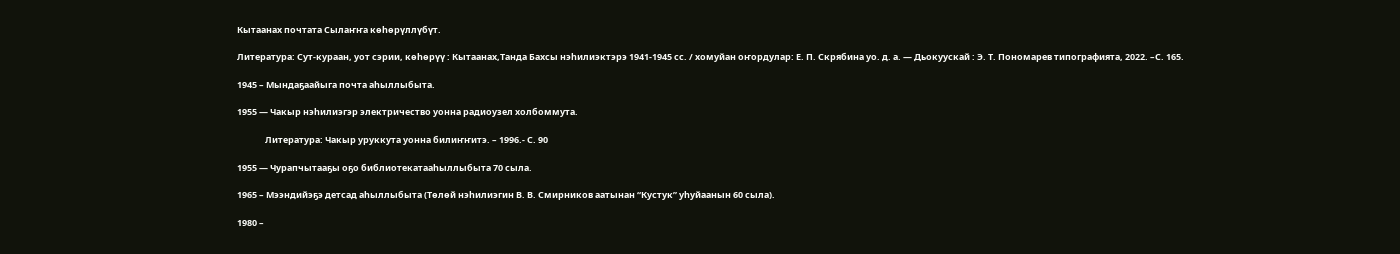Кытаанах почтата Сылаҥҥа көһөрүллүбүт.

Литература: Сут-кураан, уот сэрии, көһөрүү : Кытаанах,Танда Бахсы нэһилиэктэрэ 1941-1945 сс. / хомуйан оҥордулар: Е. П. Скрябина уо. д. а. — Дьокуускай : Э. Т. Пономарев типографията, 2022. –С. 165.

1945 – Мындаҕаайыга почта аһыллыбыта.

1955 — Чакыр нэһилиэгэр электричество уонна радиоузел холбоммута.

              Литература: Чакыр уруккута уонна билиҥҥитэ. – 1996.- С. 90

1955 — Чурапчытааҕы оҕо библиотекатааһыллыбыта 70 сыла.

1965 – Мээндийэҕэ детсад аһыллыбыта (Төлөй нэһилиэгин В. В. Смирников аатынан “Кустук” уһуйаанын 60 сыла).

1980 –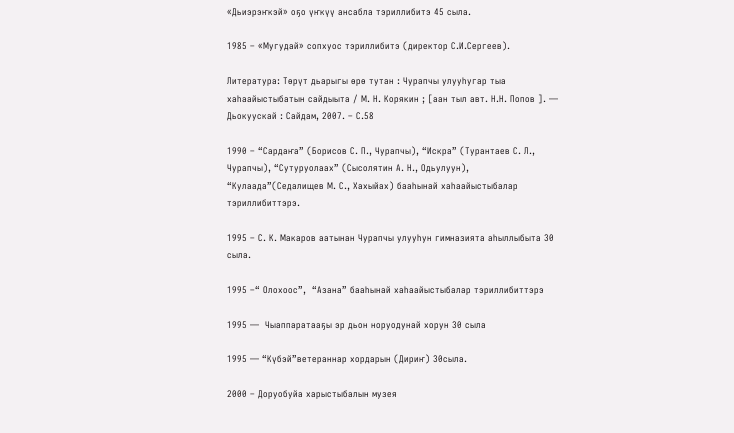«Дьиэрэҥкэй» оҕо үҥкүү ансабла тэриллибитэ 45 сыла.

1985 – «Мугудай» сопхуос тэриллибитэ (директор С.И.Сергеев).

Литература: Төрүт дьарыгы өрө тутан : Чурапчы улууһугар тыа хаһаайыстыбатын сайдыыта / М. Н. Корякин ; [аан тыл авт. Н.Н. Попов ]. — Дьокуускай : Сайдам, 2007. – С.58

1990 – “Сардаҥа” (Борисов С. П., Чурапчы), “Искра” (Турантаев С. Л., Чурапчы), “Сутуруолаах” (Сысолятин А. Н., Одьулуун), “Кулаада”(Седалищев М. С., Хахыйах) бааһынай хаһаайыстыбалар тэриллибиттэрэ.

1995 – С. К. Макаров аатынан Чурапчы улууһун гимназията аһыллыбыта 30 сыла.

1995 –“ Олохоос”,  “Азана” бааһынай хаһаайыстыбалар тэриллибиттэрэ

1995 —  Чыаппаратааҕы эр дьон норуодунай хорун 30 сыла

1995 — “Күбэй”ветераннар хордарын (Дириҥ) 30сыла.

2000 – Доруобуйа харыстыбалын музея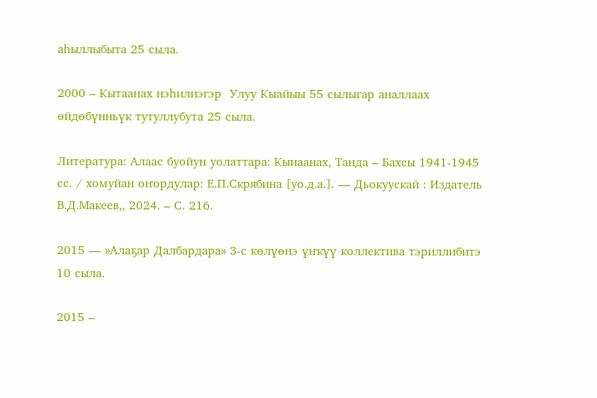аһыллыбыта 25 сыла.

2000 – Кытаанах нэһилиэгэр  Улуу Кыайыы 55 сылыгар аналлаах өйдөбүнньүк тутуллубута 25 сыла.

Литература: Алаас буойун уолаттара: Кыиаанах, Танда – Бахсы 1941-1945 сс. / хомуйан оҥордулар: Е.П.Скрябина [уо.д.а.]. — Дьокуускай : Издатель В.Д.Макеев,, 2024. – С. 216.

2015 — »Алаҕар Далбардара» 3-с көлүөнэ үҥкүү коллектива тэриллибитэ 10 сыла.

2015 –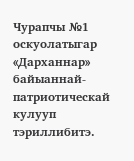Чурапчы №1 оскуолатыгар «Дарханнар» байыаннай-патриотическай кулууп тэриллибитэ.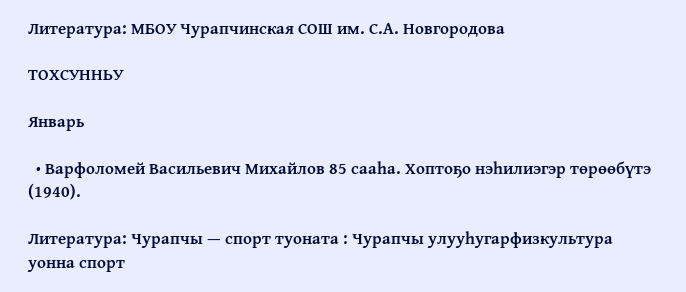Литература: МБОУ Чурапчинская СОШ им. С.А. Новгородова

ТОХСУННЬУ

Январь

  • Варфоломей Васильевич Михайлов 85 сааһа. Хоптоҕо нэһилиэгэр төрөөбүтэ (1940).

Литература: Чурапчы — спорт туоната : Чурапчы улууһугарфизкультура уонна спорт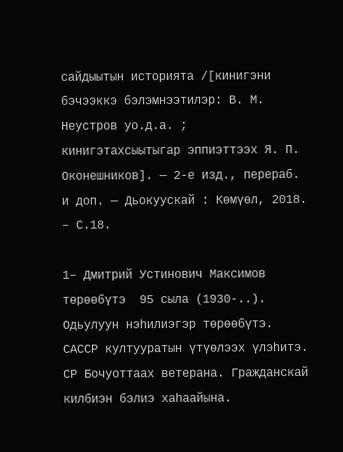сайдыытын историята /[кинигэни  бэчээккэ бэлэмнээтилэр: В. М. Неустров уо.д.а. ; кинигэтахсыытыгар эппиэттээх Я. П. Оконешников]. — 2-е изд., перераб. и доп. — Дьокуускай : Көмүөл, 2018. – С.18.

1– Дмитрий Устинович Максимов төрөөбүтэ  95 сыла (1930-..). Одьулуун нэһилиэгэр төрөөбүтэ. САССР култууратын үтүөлээх үлэһитэ.  СР Бочуоттаах ветерана. Гражданскай килбиэн бэлиэ хаһаайына.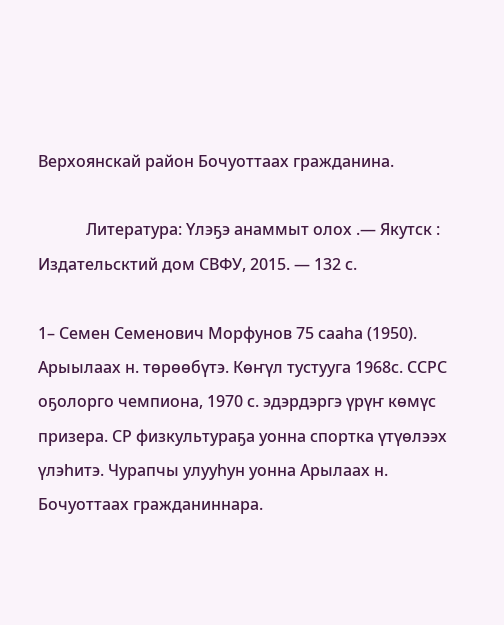Верхоянскай район Бочуоттаах гражданина.

            Литература: Үлэҕэ анаммыт олох .— Якутск : Издательсктий дом СВФУ, 2015. — 132 с.

1– Семен Семенович Морфунов 75 сааһа (1950). Арыылаах н. төрөөбүтэ. Көҥүл тустууга 1968с. ССРС оҕолорго чемпиона, 1970 с. эдэрдэргэ үрүҥ көмүс призера. СР физкультураҕа уонна спортка үтүөлээх үлэһитэ. Чурапчы улууһун уонна Арылаах н. Бочуоттаах гражданиннара.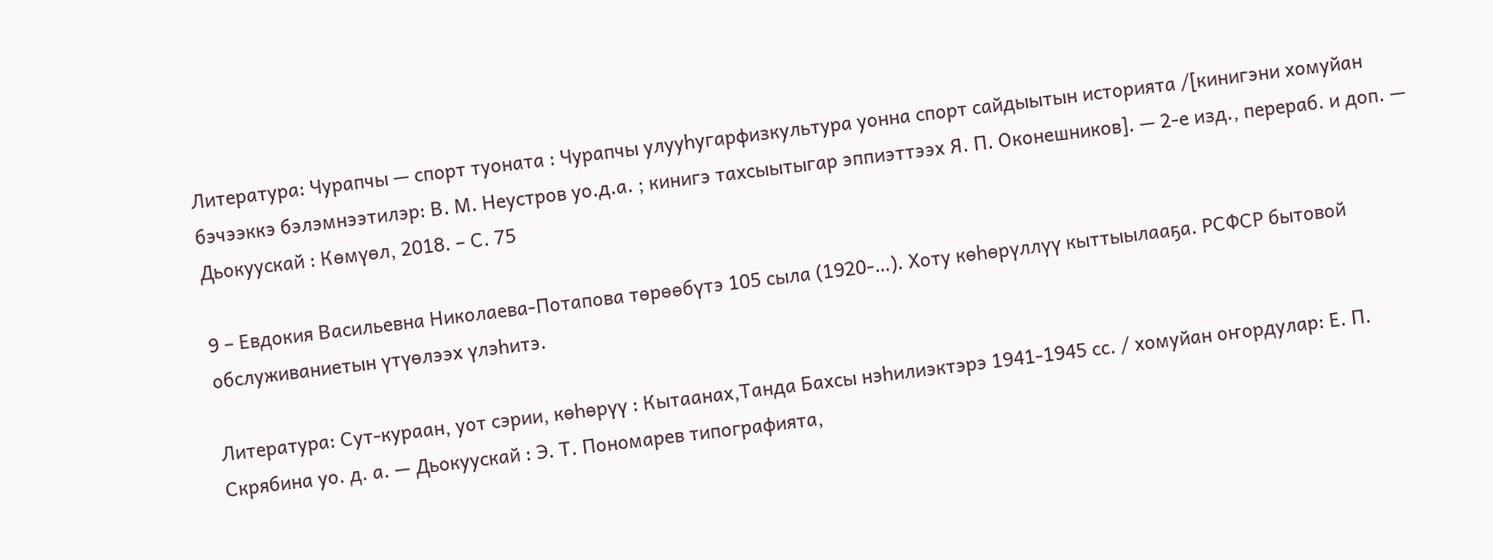Литература: Чурапчы — спорт туоната : Чурапчы улууһугарфизкультура уонна спорт сайдыытын историята /[кинигэни хомуйан бэчээккэ бэлэмнээтилэр: В. М. Неустров уо.д.а. ; кинигэ тахсыытыгар эппиэттээх Я. П. Оконешников]. — 2-е изд., перераб. и доп. — Дьокуускай : Көмүөл, 2018. – С. 75

9 – Евдокия Васильевна Николаева-Потапова төрөөбүтэ 105 сыла (1920-…). Хоту көһөрүллүү кыттыылааҕа. РСФСР бытовой обслуживаниетын үтүөлээх үлэһитэ.

Литература: Сут-кураан, уот сэрии, көһөрүү : Кытаанах,Танда Бахсы нэһилиэктэрэ 1941-1945 сс. / хомуйан оҥордулар: Е. П. Скрябина уо. д. а. — Дьокуускай : Э. Т. Пономарев типографията,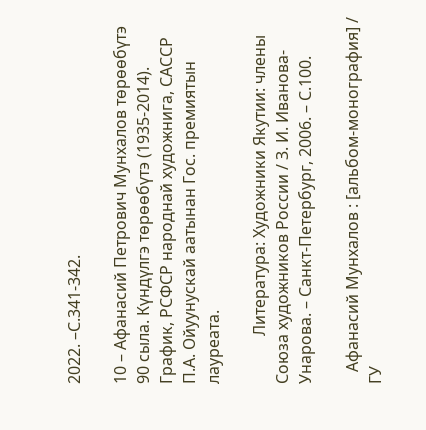2022. –С.341-342.

10 – Афанасий Петрович Мунхалов төрөөбүтэ 90 сыла. Күндүлгэ төрөөбүтэ (1935-2014). График, РСФСР народнай художнига, САССР П.А. Ойуунускай аатынан Гос. премиятын лауреата.

            Литература: Художники Якутии: члены Союза художников России / З. И. Иванова-Унарова. – Санкт-Петербург, 2006. – С.100.

   Афанасий Мунхалов : [альбом-монография] / ГУ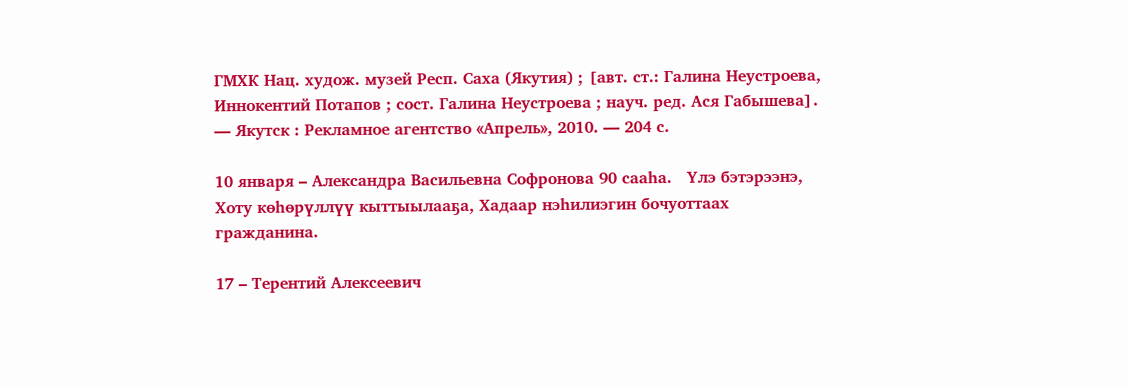ГМХК Нац. худож. музей Респ. Саха (Якутия) ; [авт. ст.: Галина Неустроева,             Иннокентий Потапов ; сост. Галина Неустроева ; науч. ред. Ася Габышева]. — Якутск : Рекламное агентство «Апрель», 2010. — 204 с.

10 января – Александра Васильевна Софронова 90 сааһа.   Үлэ бэтэрээнэ, Хоту көһөрүллүү кыттыылааҕа, Хадаар нэһилиэгин бочуоттаах гражданина.

17 – Терентий Алексеевич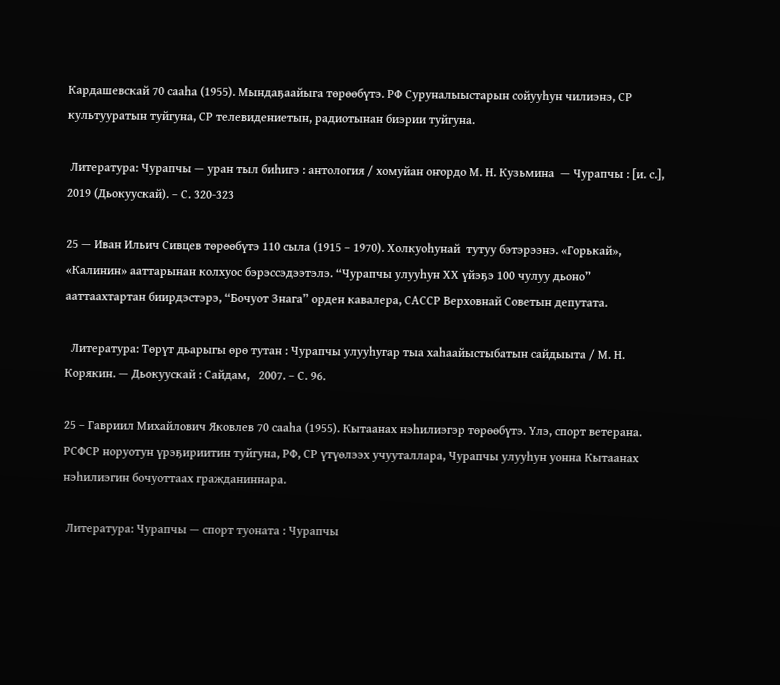Кардашевскай 70 сааһа (1955). Мындаҕаайыга төрөөбүтэ. РФ Суруналыыстарын сойууһун чилиэнэ, СР культууратын туйгуна, СР телевидениетын, радиотынан биэрии туйгуна.

 Литература: Чурапчы — уран тыл биһигэ : антология / хомуйан оҥордо М. Н. Кузьмина  — Чурапчы : [и. с.], 2019 (Дьокуускай). – С. 320-323

25 — Иван Ильич Сивцев төрөөбүтэ 110 сыла (1915 – 1970). Холкуоһунай  тутуу бэтэрээнэ. «Горькай», «Калинин» ааттарынан колхуос бэрэссэдээтэлэ. “Чурапчы улууһун ХХ үйэҕэ 100 чулуу дьоно” ааттаахтартан биирдэстэрэ, “Бочуот Знага” орден кавалера, САССР Верховнай Советын депутата.

  Литература: Төрүт дьарыгы өрө тутан : Чурапчы улууһугар тыа хаһаайыстыбатын сайдыыта / М. Н. Корякин. — Дьокуускай : Сайдам,   2007. – С. 96.

25 – Гавриил Михайлович Яковлев 70 сааһа (1955). Кытаанах нэһилиэгэр төрөөбүтэ. Үлэ, спорт ветерана. РСФСР норуотун үрэҕириитин туйгуна, РФ, СР үтүөлээх учууталлара, Чурапчы улууһун уонна Кытаанах нэһилиэгин бочуоттаах гражданиннара.

 Литература: Чурапчы — спорт туоната : Чурапчы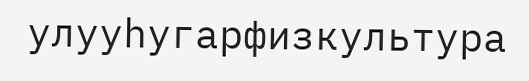улууһугарфизкультура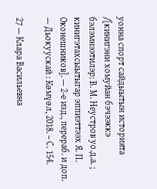уонна спорт сайдыытын историята /[кинигэни хомуйан бэчээккэ бэлэмнээтилэр: В. М. Неустров уо.д.а. ; кинигэтахсыытыгар эппиэттээх Я. П. Оконешников]. — 2-е изд., перераб. и доп. — Дьокуускай : Көмүөл, 2018. – С. 154.

27 — Клара Васильевна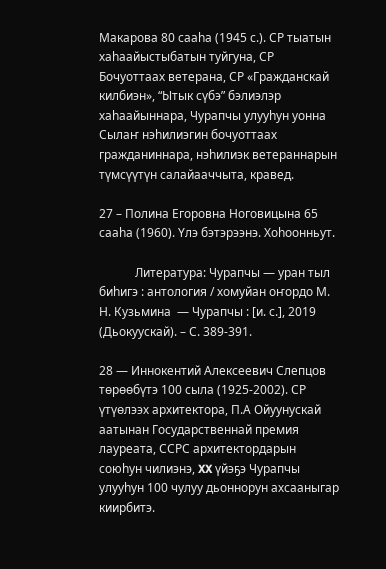Макарова 80 сааһа (1945 с.). СР тыатын хаһаайыстыбатын туйгуна, СР Бочуоттаах ветерана, СР «Гражданскай килбиэн», “Ытык сүбэ” бэлиэлэр хаһаайыннара, Чурапчы улууһун уонна Сылаҥ нэһилиэгин бочуоттаах гражданиннара, нэһилиэк ветераннарын түмсүүтүн салайааччыта, кравед.

27 – Полина Егоровна Ноговицына 65 сааһа (1960). Үлэ бэтэрээнэ. Хоһоонньут.

            Литература: Чурапчы — уран тыл биһигэ : антология / хомуйан оҥордо М. Н. Кузьмина  — Чурапчы : [и. с.], 2019 (Дьокуускай). – С. 389-391.

28 — Иннокентий Алексеевич Слепцов төрөөбүтэ 100 сыла (1925-2002). СР үтүөлээх архитектора, П.А Ойуунускай аатынан Государственнай премия лауреата, ССРС архитектордарын союһун чилиэнэ, XX үйэҕэ Чурапчы улууһун 100 чулуу дьоннорун ахсааныгар киирбитэ.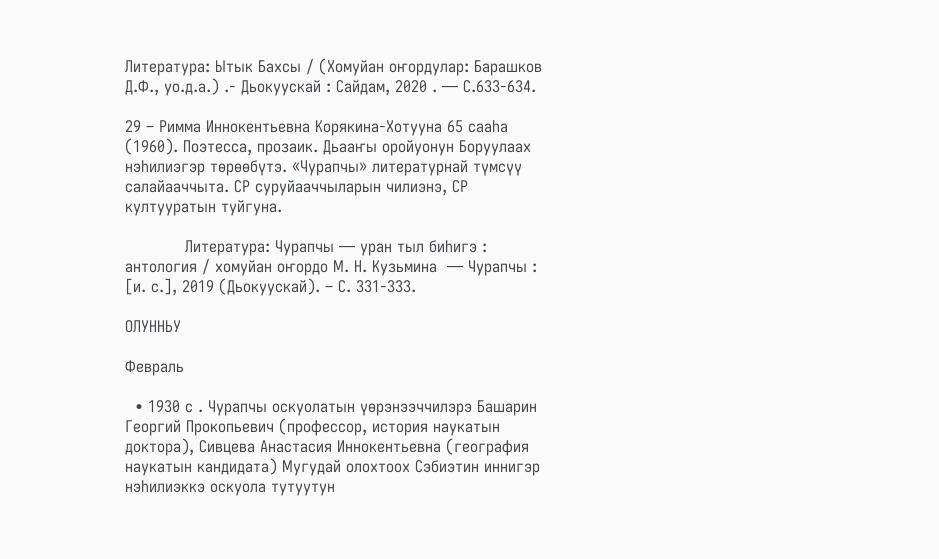Литература: Ытык Бахсы / (Хомуйан оҥордулар: Барашков Д.Ф., уо.д.а.) .- Дьокуускай : Сайдам, 2020 . — С.633-634.

29 – Римма Иннокентьевна Корякина-Хотууна 65 сааһа (1960). Поэтесса, прозаик. Дьааҥы оройуонун Боруулаах нэһилиэгэр төрөөбүтэ. «Чурапчы» литературнай түмсүү салайааччыта. СР суруйааччыларын чилиэнэ, СР култууратын туйгуна.

            Литература: Чурапчы — уран тыл биһигэ : антология / хомуйан оҥордо М. Н. Кузьмина  — Чурапчы : [и. с.], 2019 (Дьокуускай). – С. 331-333.

ОЛУННЬУ

Февраль

  • 1930 с . Чурапчы оскуолатын үөрэнээччилэрэ Башарин Георгий Прокопьевич (профессор, история наукатын доктора), Сивцева Анастасия Иннокентьевна (география наукатын кандидата) Мугудай олохтоох Сэбиэтин иннигэр нэһилиэккэ оскуола тутуутун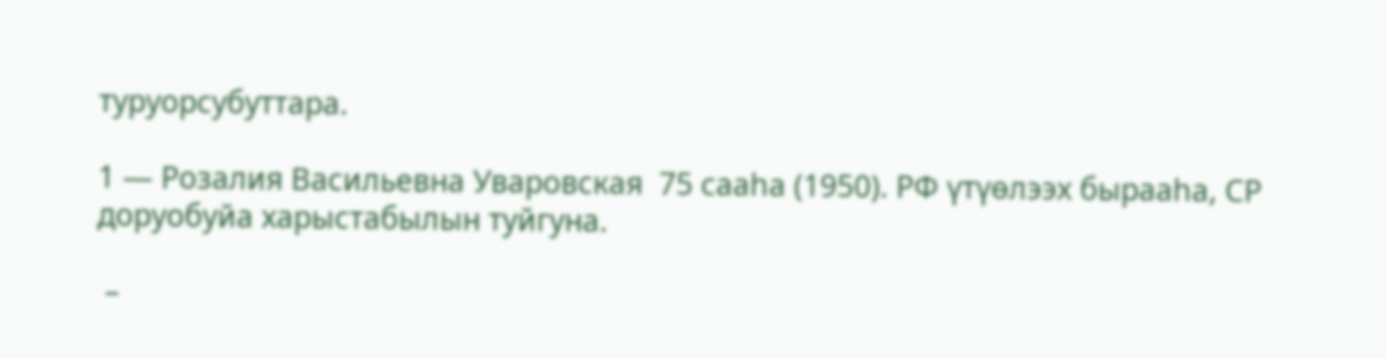туруорсубуттара.

1 — Розалия Васильевна Уваровская  75 сааһа (1950). РФ үтүөлээх бырааһа, СР доруобуйа харыстабылын туйгуна.

 –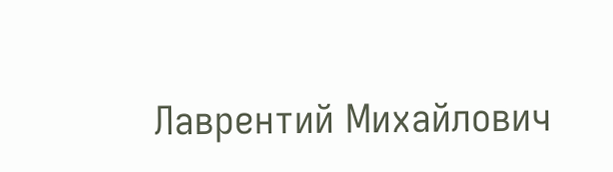Лаврентий Михайлович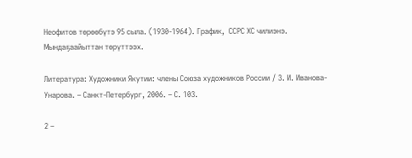Неофитов төрөөбүтэ 95 сыла. (1930-1964). График,  ССРС ХС чилиэнэ. Мындаҕаайыттан төрүттээх.

Литература: Художники Якутии: члены Союза художников России / З. И. Иванова-Унарова. – Санкт-Петербург, 2006. – С. 103.

2 –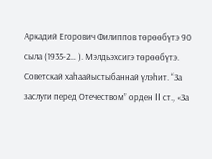Аркадий Егорович Филиппов төрөөбүтэ 90 сыла (1935-2… ). Мэлдьэхсигэ төрөөбүтэ. Советскай хаһаайыстыбаннай үлэһит. “За заслуги перед Отечеством” орден II ст., «За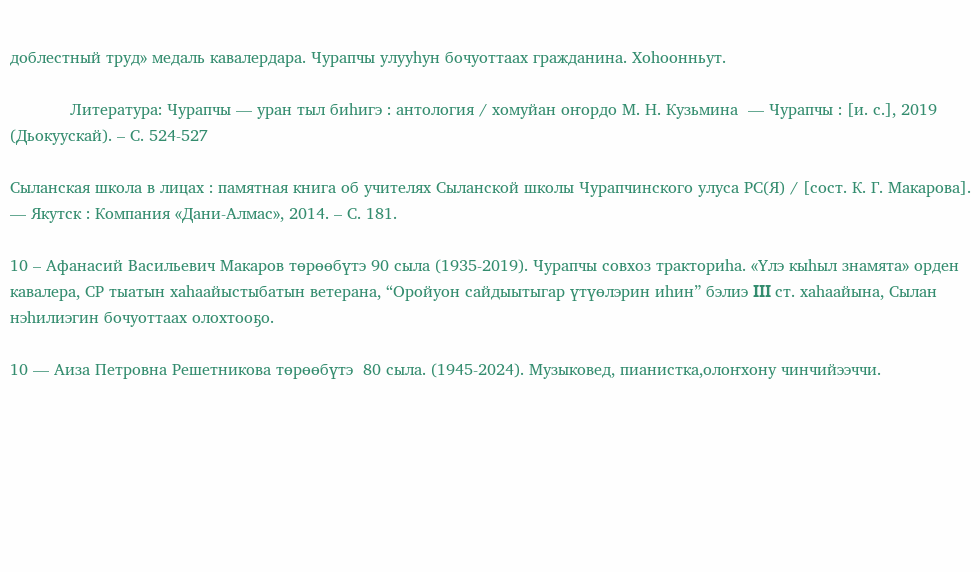доблестный труд» медаль кавалердара. Чурапчы улууһун бочуоттаах гражданина. Хоһоонньут.

            Литература: Чурапчы — уран тыл биһигэ : антология / хомуйан оҥордо М. Н. Кузьмина  — Чурапчы : [и. с.], 2019 (Дьокуускай). – С. 524-527

Сыланская школа в лицах : памятная книга об учителях Сыланской школы Чурапчинского улуса РС(Я) / [сост. К. Г. Макарова]. — Якутск : Компания «Дани-Алмас», 2014. – С. 181.

10 – Афанасий Васильевич Макаров төрөөбүтэ 90 сыла (1935-2019). Чурапчы совхоз тракториһа. «Үлэ кыһыл знамята» орден кавалера, СР тыатын хаһаайыстыбатын ветерана, “Оройуон сайдыытыгар үтүөлэрин иһин” бэлиэ III ст. хаһаайына, Сылан нэһилиэгин бочуоттаах олохтооҕо.

10 — Аиза Петровна Решетникова төрөөбүтэ  80 сыла. (1945-2024). Музыковед, пианистка,олоҥхону чинчийээччи.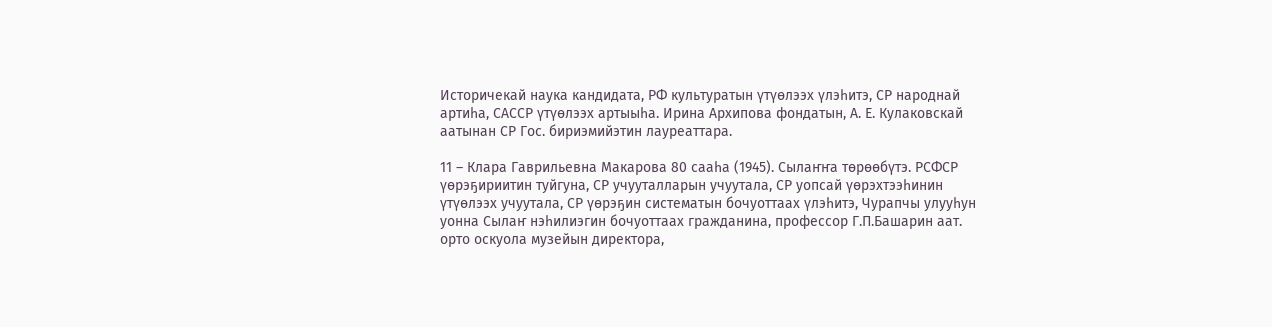Историчекай наука кандидата, РФ культуратын үтүөлээх үлэһитэ, СР народнай артиһа, САССР үтүөлээх артыыһа. Ирина Архипова фондатын, А. Е. Кулаковскай аатынан СР Гос. бириэмийэтин лауреаттара.

11 – Клара Гаврильевна Макарова 80 сааһа (1945). Сылаҥҥа төрөөбүтэ. РСФСР үөрэҕириитин туйгуна, СР учууталларын учуутала, СР уопсай үөрэхтээһинин үтүөлээх учуутала, СР үөрэҕин систематын бочуоттаах үлэһитэ, Чурапчы улууһун уонна Сылаҥ нэһилиэгин бочуоттаах гражданина, профессор Г.П.Башарин аат. орто оскуола музейын директора,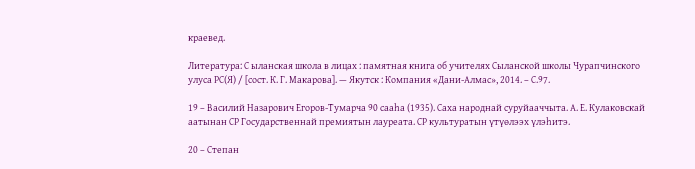краевед.

Литература: С ыланская школа в лицах : памятная книга об учителях Сыланской школы Чурапчинского улуса РС(Я) / [сост. К. Г. Макарова]. — Якутск : Компания «Дани-Алмас», 2014. – С.97.

19 – Василий Назарович Егоров-Тумарча 90 сааһа (1935). Саха народнай суруйааччыта. А. Е. Кулаковскай аатынан СР Государственнай премиятын лауреата. СР культуратын үтүөлээх үлэһитэ.

20 – Степан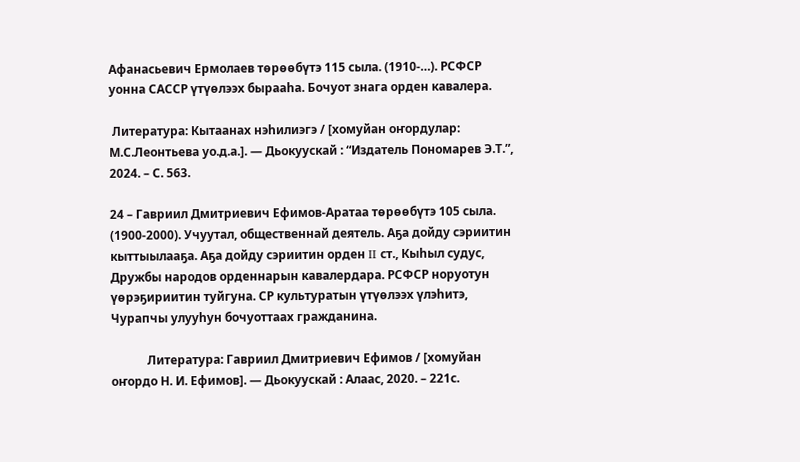Афанасьевич Ермолаев төрөөбүтэ 115 сыла. (1910-…). РСФСР уонна САССР үтүөлээх бырааһа. Бочуот знага орден кавалера.

 Литература: Кытаанах нэһилиэгэ / [хомуйан оҥордулар: М.С.Леонтьева уо.д.а.]. — Дьокуускай : “Издатель Пономарев Э.Т.”, 2024. – С. 563.

24 – Гавриил Дмитриевич Ефимов-Аратаа төрөөбүтэ 105 сыла. (1900-2000). Учуутал, общественнай деятель. Аҕа дойду сэриитин кыттыылааҕа. Аҕа дойду сэриитин орден II ст., Кыһыл судус, Дружбы народов орденнарын кавалердара. РСФСР норуотун үөрэҕириитин туйгуна. СР культуратын үтүөлээх үлэһитэ, Чурапчы улууһун бочуоттаах гражданина.

            Литература: Гавриил Дмитриевич Ефимов / [хомуйан оҥордо Н. И. Ефимов]. — Дьокуускай : Алаас, 2020. – 221с.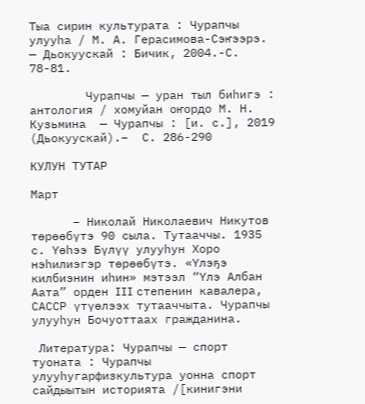Тыа сирин культурата : Чурапчы улууһа / М. А. Герасимова-Сэҥээрэ. — Дьокуускай : Бичик, 2004.-С. 78-81.

        Чурапчы — уран тыл биһигэ : антология / хомуйан оҥордо М. Н. Кузьмина  — Чурапчы : [и. с.], 2019 (Дьокуускай).–  С. 286-290

КУЛУН ТУТАР

Март

      – Николай Николаевич Никутов төрөөбүтэ 90 сыла. Тутааччы. 1935 с. Үөһээ Бүлүү улууһун Хоро нэһилиэгэр төрөөбүтэ. «Үлэҕэ килбиэнин иһин» мэтээл “Үлэ Албан Аата” орден III степенин кавалера, САССР үтүөлээх тутааччыта. Чурапчы улууһун Бочуоттаах гражданина.

 Литература: Чурапчы — спорт туоната : Чурапчы улууһугарфизкультура уонна спорт сайдыытын историята /[кинигэни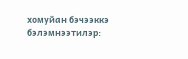хомуйан бэчээккэ бэлэмнээтилэр: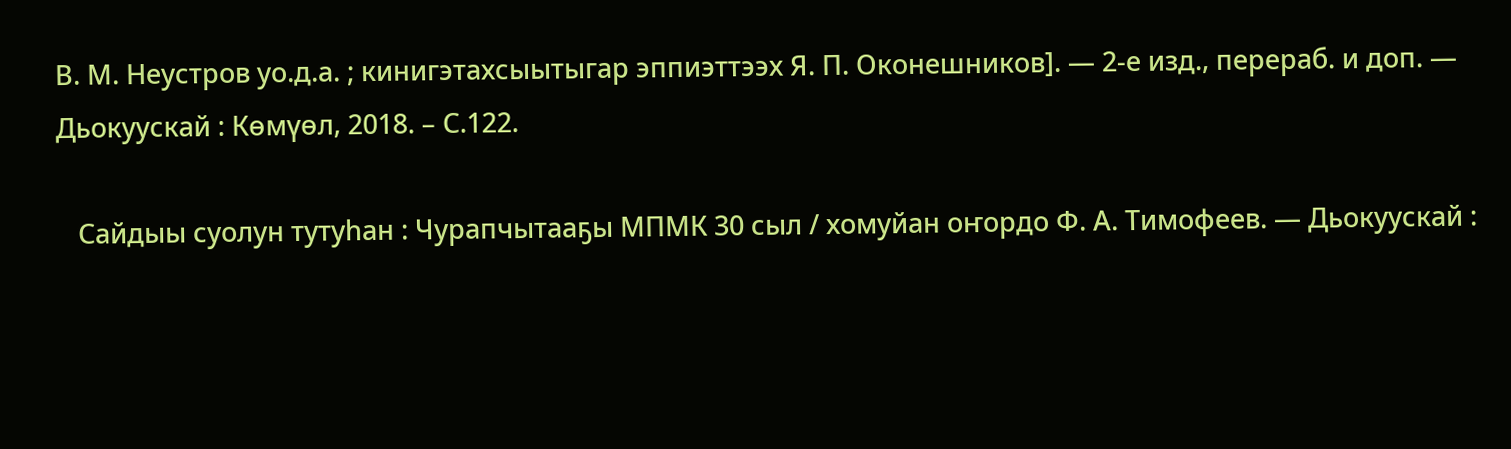В. М. Неустров уо.д.а. ; кинигэтахсыытыгар эппиэттээх Я. П. Оконешников]. — 2-е изд., перераб. и доп. — Дьокуускай : Көмүөл, 2018. – С.122.

   Сайдыы суолун тутуһан : Чурапчытааҕы МПМК 30 сыл / хомуйан оҥордо Ф. А. Тимофеев. — Дьокуускай :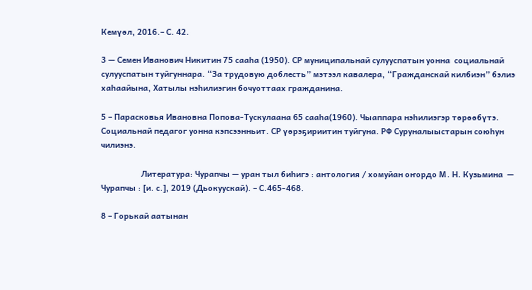Кемүөл, 2016.– С. 42.

3 — Семен Иванович Никитин 75 сааһа (1950). СР муниципальнай сулууспатын уонна  социальнай сулууспатын туйгуннара. “За трудовую доблесть” мэтээл кавалера, “Гражданскай килбиэн” бэлиэ хаһаайына, Хатылы нэһилиэгин бочуоттаах гражданина.

5 – Парасковья Ивановна Попова-Тускулаана 65 сааһа(1960). Чыаппара нэһилиэгэр төрөөбүтэ. Социальнай педагог уонна кэпсээнньит. СР үөрэҕириитин туйгуна. РФ Суруналыыстарын союһун чилиэнэ.

                    Литература: Чурапчы — уран тыл биһигэ : антология / хомуйан оҥордо М. Н. Кузьмина  — Чурапчы : [и. с.], 2019 (Дьокуускай). – С.465-468.

8 – Горькай аатынан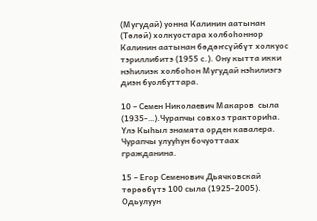(Мугудай) уонна Калинин аатынан (Төлөй) холкуостара холбоһоннор Калинин аатынан бөдөҥсүйбүт холкуос тэриллибитэ (1955 с.). Ону кытта икки нэһилиэк холбоһон Мугудай нэһилиэгэ диэн буолбуттара.

10 – Семен Николаевич Макаров  сыла (1935-…).Чурапчы совхоз тракториһа. Үлэ Кыһыл знамята орден кавалера. Чурапчы улууһун бочуоттаах гражданина.

15 – Егор Семенович Дьячковскай төрөөбүтэ 100 сыла (1925-2005). Одьулуун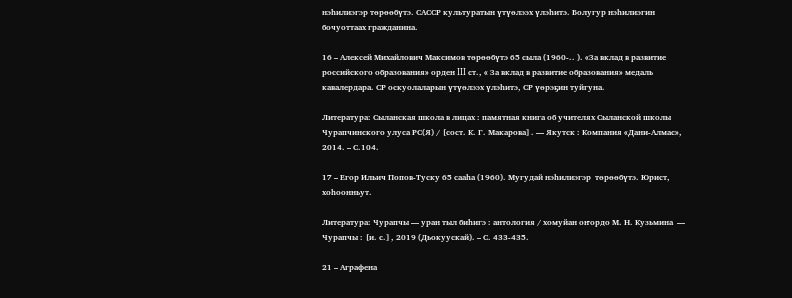нэһилиэгэр төрөөбүтэ. САССР культуратын үтүөлээх үлэһитэ. Болугур нэһилиэгин бочуоттаах гражданина.

16 – Алексей Михайлович Максимов төрөөбүтэ 65 сыла (1960-.. ). «За вклад в развитие российского образования» орден III ст., « За вклад в развитие образования» медаль кавалердара. СР оскуолаларын үтүөлээх үлэһитэ, СР үөрэҕин туйгуна.

Литература: Сыланская школа в лицах : памятная книга об учителях Сыланской школы Чурапчинского улуса РС(Я) / [сост. К. Г. Макарова]. — Якутск : Компания «Дани-Алмас», 2014. – С.104.

17 – Егор Ильич Попов-Туску 65 сааһа (1960). Мугудай нэһилиэгэр  төрөөбүтэ. Юрист, хоһоонньут.

Литература: Чурапчы — уран тыл биһигэ : антология / хомуйан оҥордо М. Н. Кузьмина  — Чурапчы : [и. с.], 2019 (Дьокуускай). – С. 433-435.

21 – Аграфена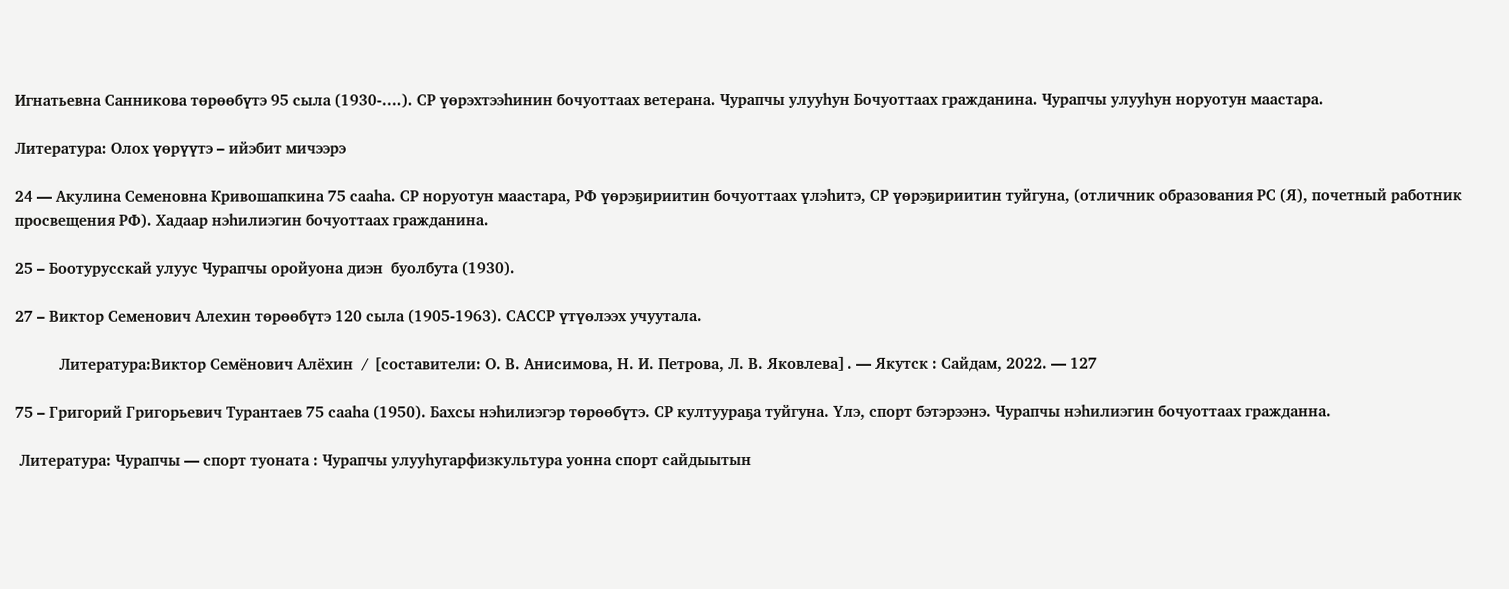Игнатьевна Санникова төрөөбүтэ 95 сыла (1930-….). СР үөрэхтээһинин бочуоттаах ветерана. Чурапчы улууһун Бочуоттаах гражданина. Чурапчы улууһун норуотун маастара.

Литература: Олох үөрүүтэ – ийэбит мичээрэ

24 — Акулина Семеновна Кривошапкина 75 сааһа. СР норуотун маастара, РФ үөрэҕириитин бочуоттаах үлэһитэ, СР үөрэҕириитин туйгуна, (отличник образования РС (Я), почетный работник просвещения РФ). Хадаар нэһилиэгин бочуоттаах гражданина.

25 – Боотурусскай улуус Чурапчы оройуона диэн  буолбута (1930).

27 – Виктор Семенович Алехин төрөөбүтэ 120 сыла (1905-1963). САССР үтүөлээх учуутала.

           Литература:Виктор Семёнович Алёхин  / [составители: О. В. Анисимова, Н. И. Петрова, Л. В. Яковлева]. — Якутск : Сайдам, 2022. — 127

75 – Григорий Григорьевич Турантаев 75 сааһа (1950). Бахсы нэһилиэгэр төрөөбүтэ. СР култуураҕа туйгуна. Үлэ, спорт бэтэрээнэ. Чурапчы нэһилиэгин бочуоттаах гражданна.

 Литература: Чурапчы — спорт туоната : Чурапчы улууһугарфизкультура уонна спорт сайдыытын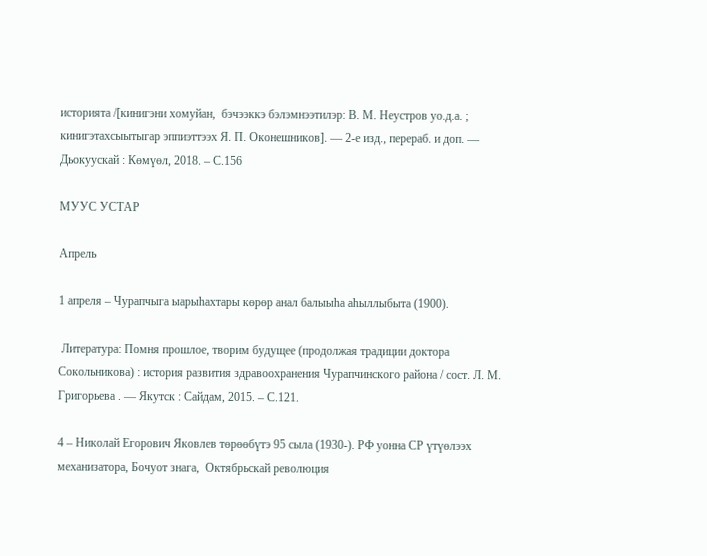историята /[кинигэни хомуйан,  бэчээккэ бэлэмнээтилэр: В. М. Неустров уо.д.а. ; кинигэтахсыытыгар эппиэттээх Я. П. Оконешников]. — 2-е изд., перераб. и доп. — Дьокуускай : Көмүөл, 2018. – С.156

МУУС УСТАР

Апрель

1 апреля – Чурапчыга ыарыһахтары көрөр анал балыыһа аһыллыбыта (1900).

 Литература: Помня прошлое, творим будущее (продолжая традиции доктора Сокольникова) : история развития здравоохранения Чурапчинского района / сост. Л. М. Григорьева . — Якутск : Сайдам, 2015. – С.121.

4 – Николай Егорович Яковлев төрөөбүтэ 95 сыла (1930-). РФ уонна СР үтүөлээх  механизатора, Бочуот знага,  Октябрьскай революция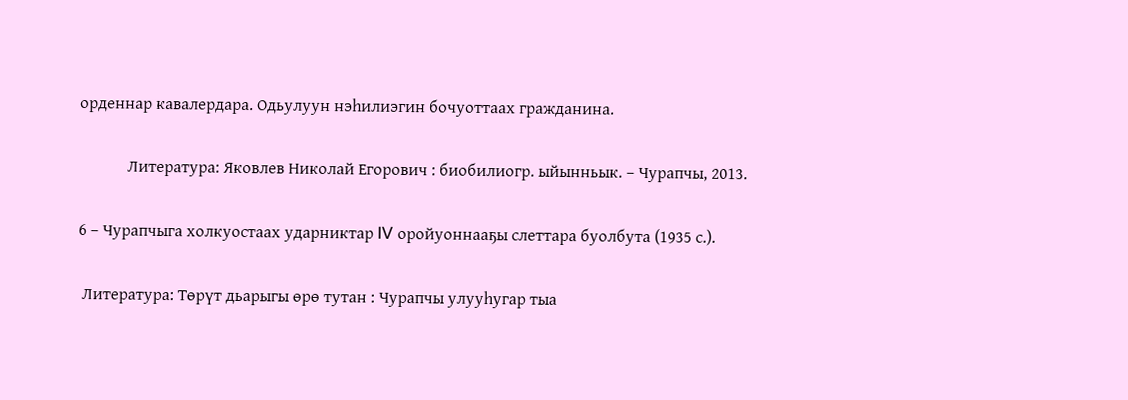орденнар кавалердара. Одьулуун нэһилиэгин бочуоттаах гражданина.

            Литература: Яковлев Николай Егорович : биобилиогр. ыйынньык. – Чурапчы, 2013.

6 – Чурапчыга холкуостаах ударниктар IV оройуоннааҕы слеттара буолбута (1935 с.).

 Литература: Төрүт дьарыгы өрө тутан : Чурапчы улууһугар тыа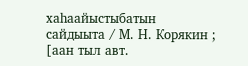хаһаайыстыбатын сайдыыта / М. Н. Корякин ; [аан тыл авт.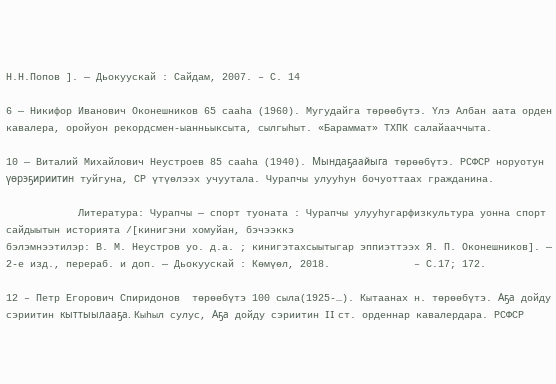Н.Н.Попов ]. — Дьокуускай : Сайдам, 2007. – С. 14

6 — Никифор Иванович Оконешников 65 сааһа (1960). Мугудайга төрөөбүтэ. Үлэ Албан аата орден кавалера, оройуон рекордсмен-ыанньыксыта, сылгыһыт. «Бараммат» ТХПК салайааччыта.

10 — Виталий Михайлович Неустроев 85 сааһа (1940). Мындаҕаайыга төрөөбүтэ. РСФСР норуотун үөрэҕириитин туйгуна, СР үтүөлээх учуутала. Чурапчы улууһун бочуоттаах гражданина.

            Литература: Чурапчы — спорт туоната : Чурапчы улууһугарфизкультура уонна спорт сайдыытын историята /[кинигэни хомуйан, бэчээккэ                              бэлэмнээтилэр: В. М. Неустров уо. д.а. ; кинигэтахсыытыгар эппиэттээх Я. П. Оконешников]. — 2-е изд., перераб. и доп. — Дьокуускай : Көмүөл, 2018.              – С.17; 172.

12 – Петр Егорович Спиридонов  төрөөбүтэ 100 сыла(1925-…). Кытаанах н. төрөөбүтэ. Аҕа дойду сэриитин кыттыылааҕа. Кыһыл сулус, Аҕа дойду сэриитин II ст. орденнар кавалердара. РСФСР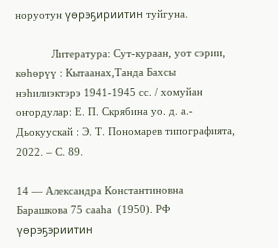норуотун үөрэҕириитин туйгуна.

            Литература: Сут-кураан, уот сэрии, көһөрүү : Кытаанах,Танда Бахсы нэһилиэктэрэ 1941-1945 сс. / хомуйан оҥордулар: Е. П. Скрябина уо. д. а.-                Дьокуускай : Э. Т. Пономарев типографията, 2022. – С. 89.

14 — Александра Константиновна Барашкова 75 сааһа  (1950). РФ үөрэҕэриитин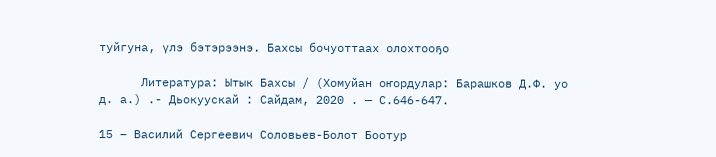туйгуна, үлэ бэтэрээнэ. Бахсы бочуоттаах олохтооҕо

      Литература: Ытык Бахсы / (Хомуйан оҥордулар: Барашков Д.Ф. уо д. а.) .- Дьокуускай : Сайдам, 2020 . — С.646-647.

15 – Василий Сергеевич Соловьев-Болот Боотур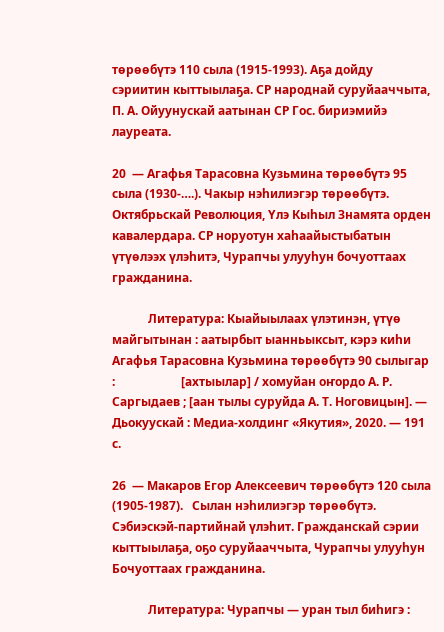төрөөбүтэ 110 сыла (1915-1993). Аҕа дойду сэриитин кыттыылаҕа. СР народнай суруйааччыта, П. А. Ойуунускай аатынан СР Гос. бириэмийэ лауреата.

20  — Агафья Тарасовна Кузьмина төрөөбүтэ 95 сыла (1930-….). Чакыр нэһилиэгэр төрөөбүтэ. Октябрьскай Революция, Үлэ Кыһыл Знамята орден кавалердара. СР норуотун хаһаайыстыбатын үтүөлээх үлэһитэ, Чурапчы улууһун бочуоттаах гражданина.

            Литература: Кыайыылаах үлэтинэн, үтүө майгытынан : аатырбыт ыанньыксыт, кэрэ киһи Агафья Тарасовна Кузьмина төрөөбүтэ 90 сылыгар :                      [ахтыылар] / хомуйан оҥордо А. Р. Саргыдаев ; [аан тылы суруйда А. Т. Ноговицын]. — Дьокуускай : Медиа-холдинг «Якутия», 2020. — 191 с.

26  — Макаров Егор Алексеевич төрөөбүтэ 120 сыла (1905-1987).   Сылан нэһилиэгэр төрөөбүтэ. Сэбиэскэй-партийнай үлэһит. Гражданскай сэрии кыттыылаҕа, оҕо суруйааччыта, Чурапчы улууһун Бочуоттаах гражданина.

            Литература: Чурапчы — уран тыл биһигэ :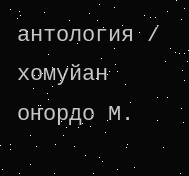антология / хомуйан оҥордо М.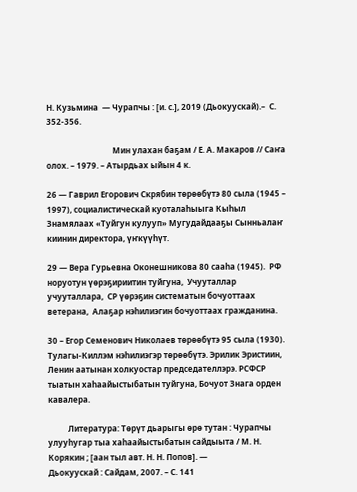Н. Кузьмина  — Чурапчы : [и. с.], 2019 (Дьокуускай).–  С. 352-356.

                                 Мин улахан баҕам / Е. А. Макаров // Саҥа олох. – 1979. – Атырдьах ыйын 4 к.

26 — Гаврил Егорович Скрябин төрөөбүтэ 80 сыла (1945 – 1997), социалистическай куоталаһыыга Кыһыл Знамялаах «Туйгун кулууп» Мугудайдааҕы Сынньалаҥ киинин директора, үҥкүүһүт.

29 — Вера Гурьевна Оконешникова 80 сааһа (1945).  РФ норуотун үөрэҕириитин туйгуна,  Учууталлар учууталлара,  СР үөрэҕин систематын бочуоттаах ветерана,  Алаҕар нэһилиэгин бочуоттаах гражданина.

30 – Егор Семенович Николаев төрөөбүтэ 95 сыла (1930). Тулагы-Киллэм нэһилиэгэр төрөөбүтэ. Эрилик Эристиин, Ленин аатынан холкуостар председателлэрэ. РСФСР тыатын хаһаайыстыбатын туйгуна, Бочуот Знага орден кавалера.

          Литература: Төрүт дьарыгы өрө тутан : Чурапчы улууһугар тыа хаһаайыстыбатын сайдыыта / М. Н. Корякин ; [аан тыл авт. Н. Н. Попов]. —                          Дьокуускай : Сайдам, 2007. – С. 141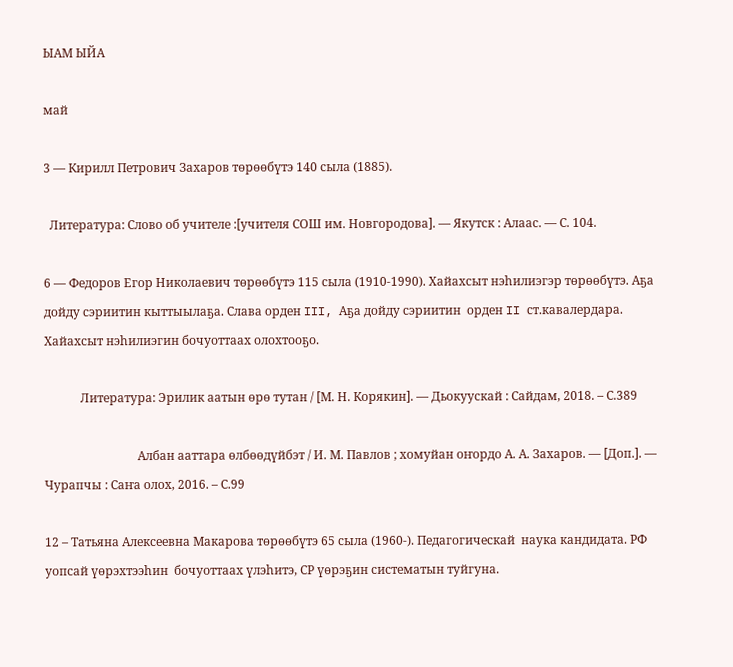ЫАМ ЫЙА

май

3 — Кирилл Петрович Захаров төрөөбүтэ 140 сыла (1885).

  Литература: Слово об учителе :[учителя СОШ им. Новгородова]. — Якутск : Алаас. — С. 104.

6 — Федоров Егор Николаевич төрөөбүтэ 115 сыла (1910-1990). Хайахсыт нэһилиэгэр төрөөбүтэ. Аҕа дойду сэриитин кыттыылаҕа. Слава орден III, Аҕа дойду сэриитин  орден II ст.кавалердара. Хайахсыт нэһилиэгин бочуоттаах олохтооҕо.

            Литература: Эрилик аатын өрө тутан / [М. Н. Корякин]. — Дьокуускай : Сайдам, 2018. – С.389

                               Албан ааттара өлбөөдүйбэт / И. М. Павлов ; хомуйан оҥордо А. А. Захаров. — [Доп.]. — Чурапчы : Саҥа олох, 2016. – С.99

12 – Татьяна Алексеевна Макарова төрөөбүтэ 65 сыла (1960-). Педагогическай  наука кандидата. РФ уопсай үөрэхтээһин  бочуоттаах үлэһитэ, СР үөрэҕин систематын туйгуна.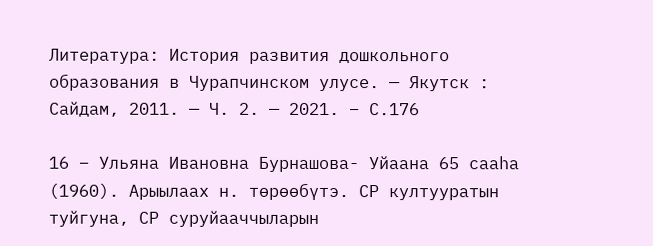Литература: История развития дошкольного образования в Чурапчинском улусе. — Якутск : Сайдам, 2011. — Ч. 2. — 2021. – С.176

16 – Ульяна Ивановна Бурнашова- Уйаана 65 сааһа (1960). Арыылаах н. төрөөбүтэ. СР култууратын туйгуна, СР суруйааччыларын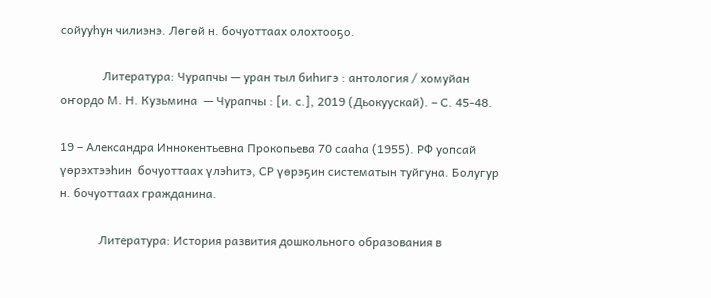сойууһун чилиэнэ. Лөгөй н. бочуоттаах олохтооҕо.

              Литература: Чурапчы — уран тыл биһигэ : антология / хомуйан оҥордо М. Н. Кузьмина  — Чурапчы : [и. с.], 2019 (Дьокуускай). – С. 45-48.

19 – Александра Иннокентьевна Прокопьева 70 сааһа (1955). РФ уопсай үөрэхтээһин  бочуоттаах үлэһитэ, СР үөрэҕин систематын туйгуна. Болугур н. бочуоттаах гражданина.

             Литература: История развития дошкольного образования в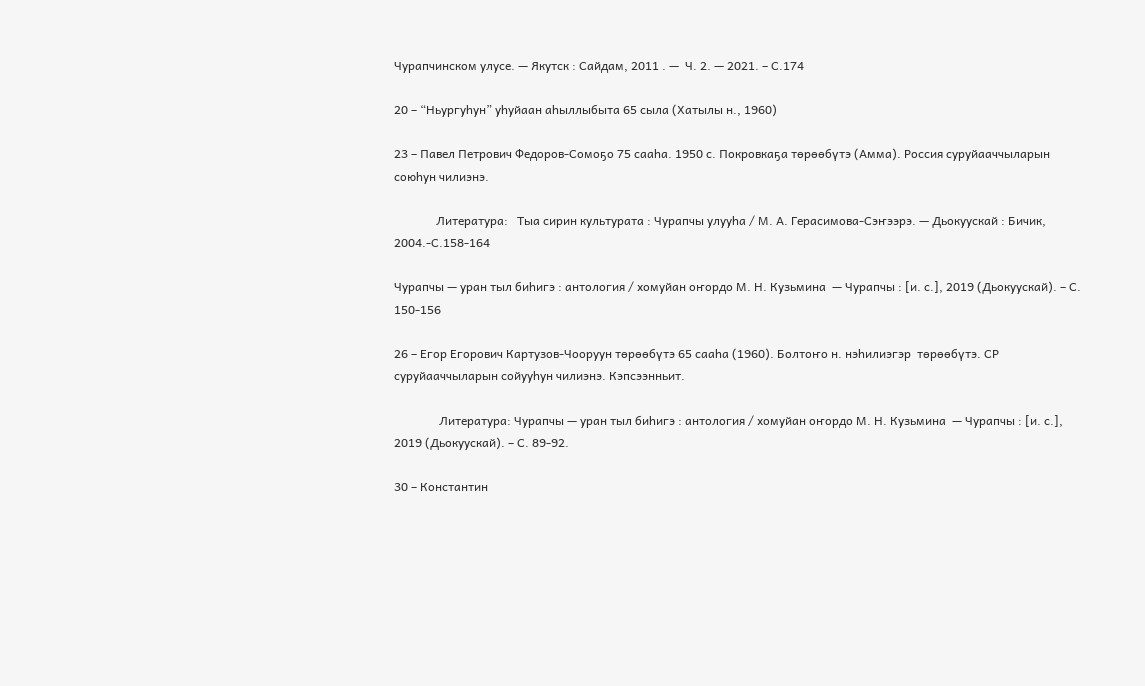Чурапчинском улусе. — Якутск : Сайдам, 2011 . —  Ч. 2. — 2021. – С.174

20 – “Ньургуһун” уһуйаан аһыллыбыта 65 сыла (Хатылы н., 1960)

23 – Павел Петрович Федоров-Сомоҕо 75 сааһа. 1950 с. Покровкаҕа төрөөбүтэ (Амма). Россия суруйааччыларын союһун чилиэнэ.

              Литература:   Тыа сирин культурата : Чурапчы улууһа / М. А. Герасимова-Сэҥээрэ. — Дьокуускай : Бичик, 2004.-С.158-164

Чурапчы — уран тыл биһигэ : антология / хомуйан оҥордо М. Н. Кузьмина  — Чурапчы : [и. с.], 2019 (Дьокуускай). – С. 150-156

26 – Егор Егорович Картузов-Чооруун төрөөбүтэ 65 сааһа (1960). Болтоҥо н. нэһилиэгэр  төрөөбүтэ. СР суруйааччыларын сойууһун чилиэнэ. Кэпсээнньит.

               Литература: Чурапчы — уран тыл биһигэ : антология / хомуйан оҥордо М. Н. Кузьмина  — Чурапчы : [и. с.], 2019 (Дьокуускай). – С. 89-92.

30 – Константин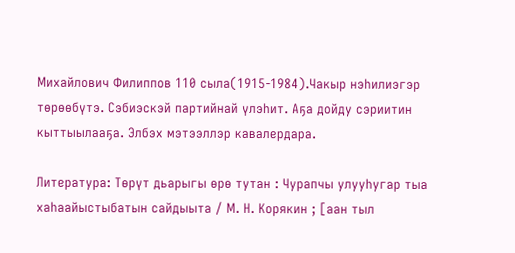Михайлович Филиппов 110 сыла(1915-1984).Чакыр нэһилиэгэр  төрөөбүтэ. Сэбиэскэй партийнай үлэһит. Аҕа дойду сэриитин кыттыылааҕа. Элбэх мэтээллэр кавалердара.

Литература: Төрүт дьарыгы өрө тутан : Чурапчы улууһугар тыа хаһаайыстыбатын сайдыыта / М. Н. Корякин ; [аан тыл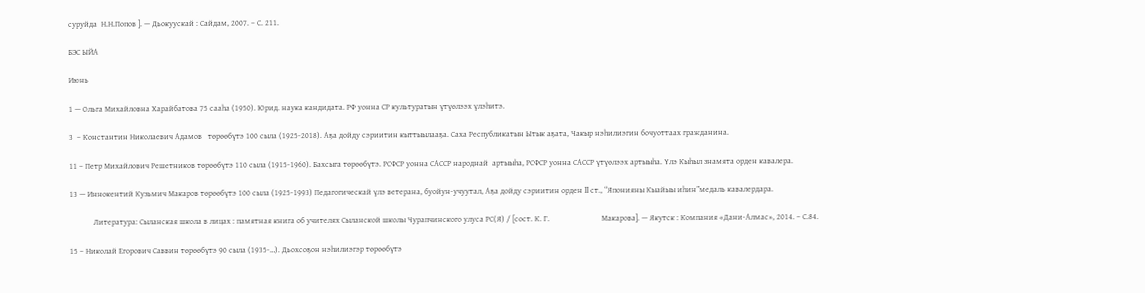суруйда  Н.Н.Попов ]. — Дьокуускай : Сайдам, 2007. – С. 211.

БЭС ЫЙА

Июнь

1 — Ольга Михайловна Харайбатова 75 сааһа (1950). Юрид. наука кандидата. РФ уонна СР культуратын үтүөлээх үлэһитэ.

3  – Константин Николаевич Адамов   төрөөбүтэ 100 сыла (1925-2018). Аҕа дойду сэриитин кыттыылааҕа. Саха Республикатын Ытык аҕата, Чакыр нэһилиэгин бочуоттаах гражданина.

11 – Петр Михайлович Решетников төрөөбүтэ 110 сыла (1915-1960). Бахсыга төрөөбүтэ. РСФСР уонна САССР народнай  артыыһа, РСФСР уонна САССР үтүөлээх артыыһа. Үлэ Кыһыл знамята орден кавалера.

13 — Иннокентий Кузьмич Макаров төрөөбүтэ 100 сыла (1925-1993) Педагогическай үлэ ветерана, буойун-учуутал, Аҕа дойду сэриитин орден II ст., “Японияны Кыайыы иһин”медаль кавалердара.

            Литература: Сыланская школа в лицах : памятная книга об учителях Сыланской школы Чурапчинского улуса РС(Я) / [сост. К. Г.                          Макарова]. — Якутск : Компания «Дани-Алмас», 2014. – С.84.

15 – Николай Егорович Саввин төрөөбүтэ 90 сыла (1935-…). Дьохсоҕон нэһилиэгэр төрөөбүтэ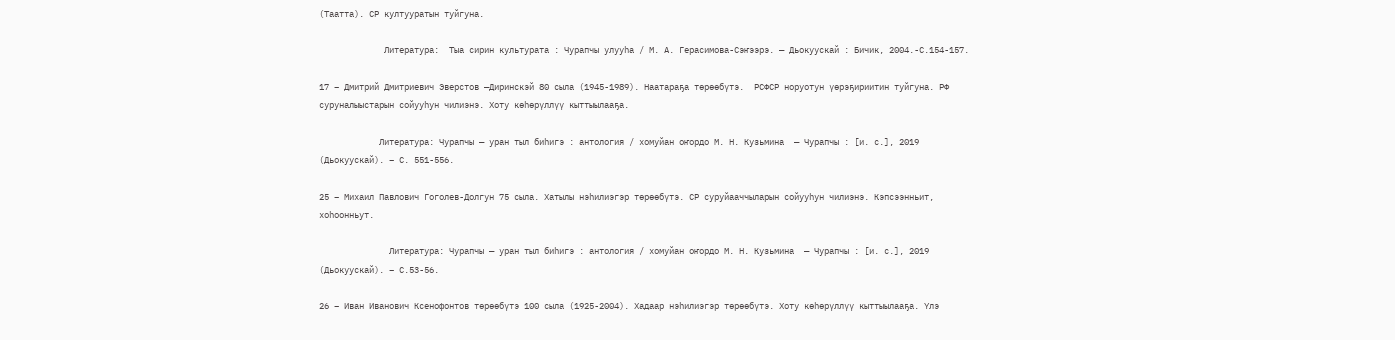(Таатта). СР култууратын туйгуна.

             Литература:  Тыа сирин культурата : Чурапчы улууһа / М. А. Герасимова-Сэҥээрэ. — Дьокуускай : Бичик, 2004.-С.154-157.

17 – Дмитрий Дмитриевич Эверстов —Диринскэй 80 сыла (1945-1989). Наатараҕа төрөөбүтэ.  РСФСР норуотун үөрэҕириитин туйгуна. РФ суруналыыстарын сойууһун чилиэнэ. Хоту көһөрүллүү кыттыылааҕа.

            Литература: Чурапчы — уран тыл биһигэ : антология / хомуйан оҥордо М. Н. Кузьмина  — Чурапчы : [и. с.], 2019 (Дьокуускай). – С. 551-556.

25 – Михаил Павлович Гоголев-Долгун 75 сыла. Хатылы нэһилиэгэр төрөөбүтэ. СР суруйааччыларын сойууһун чилиэнэ. Кэпсээнньит, хоһоонньут.

              Литература: Чурапчы — уран тыл биһигэ : антология / хомуйан оҥордо М. Н. Кузьмина  — Чурапчы : [и. с.], 2019 (Дьокуускай). – С.53-56.

26 – Иван Иванович Ксенофонтов төрөөбүтэ 100 сыла (1925-2004). Хадаар нэһилиэгэр төрөөбүтэ. Хоту көһөрүллүү кыттыылааҕа. Үлэ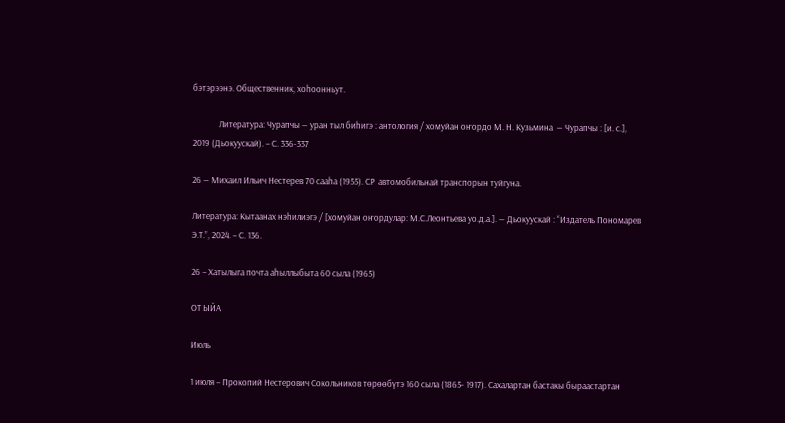бэтэрээнэ. Общественник, хоһоонньут.

             Литература: Чурапчы — уран тыл биһигэ : антология / хомуйан оҥордо М. Н. Кузьмина  — Чурапчы : [и. с.], 2019 (Дьокуускай). – С. 336-337

26 — Михаил Ильич Нестерев 70 сааһа (1955). СР  автомобильнай транспорын туйгуна.

Литература: Кытаанах нэһилиэгэ / [хомуйан оҥордулар: М.С.Леонтьева уо.д.а.]. — Дьокуускай : “Издатель Пономарев Э.Т.”, 2024. – С. 136.

26 – Хатылыга почта аһыллыбыта 60 сыла (1965)

ОТ ЫЙА

Июль

1 июля – Прокопий Нестерович Сокольников төрөөбүтэ 160 сыла (1865- 1917). Сахалартан бастакы быраастартан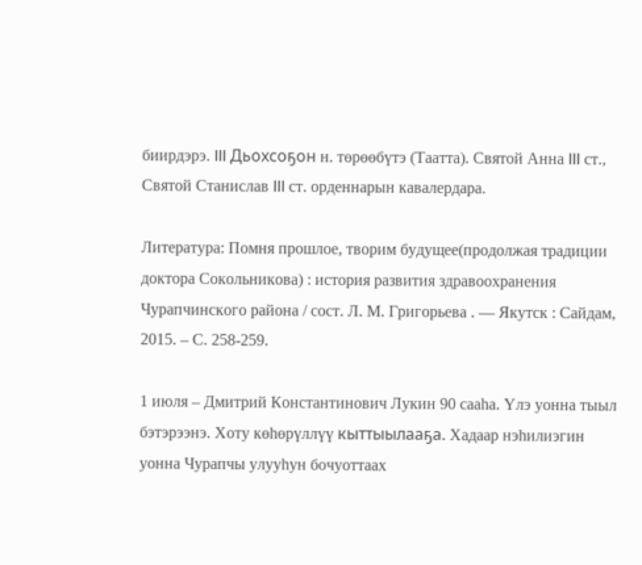биирдэрэ. III Дьохсоҕон н. төрөөбүтэ (Таатта). Святой Анна III ст., Святой Станислав III ст. орденнарын кавалердара.

Литература: Помня прошлое, творим будущее(продолжая традиции доктора Сокольникова) : история развития здравоохранения Чурапчинского района / сост. Л. М. Григорьева . — Якутск : Сайдам, 2015. – С. 258-259.

1 июля – Дмитрий Константинович Лукин 90 сааһа. Үлэ уонна тыыл бэтэрээнэ. Хоту көһөрүллүү кыттыылааҕа. Хадаар нэһилиэгин уонна Чурапчы улууһун бочуоттаах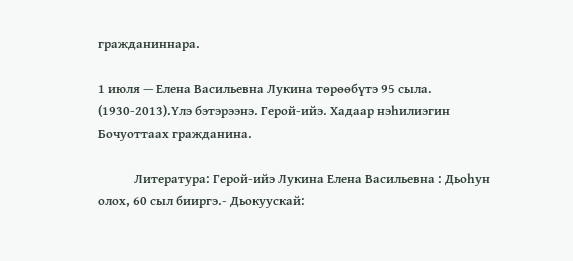гражданиннара.

1 июля — Елена Васильевна Лукина төрөөбүтэ 95 сыла. (1930-2013).Үлэ бэтэрээнэ. Герой-ийэ. Хадаар нэһилиэгин Бочуоттаах гражданина.

            Литература: Герой-ийэ Лукина Елена Васильевна : Дьоһун олох, 60 сыл бииргэ.- Дьокуускай: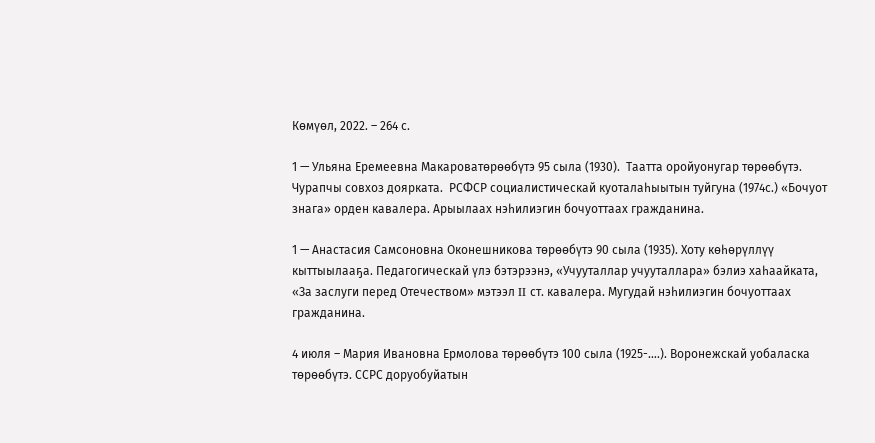Көмүөл, 2022. – 264 с.

1 — Ульяна Еремеевна Макароватөрөөбүтэ 95 сыла (1930).  Таатта оройуонугар төрөөбүтэ. Чурапчы совхоз доярката.  РСФСР социалистическай куоталаһыытын туйгуна (1974с.) «Бочуот знага» орден кавалера. Арыылаах нэһилиэгин бочуоттаах гражданина.

1 — Анастасия Самсоновна Оконешникова төрөөбүтэ 90 сыла (1935). Хоту көһөрүллүү кыттыылааҕа. Педагогическай үлэ бэтэрээнэ, «Учууталлар учууталлара» бэлиэ хаһаайката,  «За заслуги перед Отечеством» мэтээл II ст. кавалера. Мугудай нэһилиэгин бочуоттаах гражданина.

4 июля – Мария Ивановна Ермолова төрөөбүтэ 100 сыла (1925-….). Воронежскай уобаласка төрөөбүтэ. ССРС доруобуйатын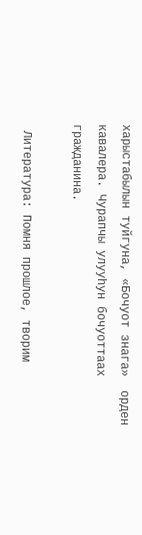харыстабылын туйгуна, «Бочуот знага»  орден кавалера. Чурапчы улууһун бочуоттаах гражданина.

 Литература: Помня прошлое, творим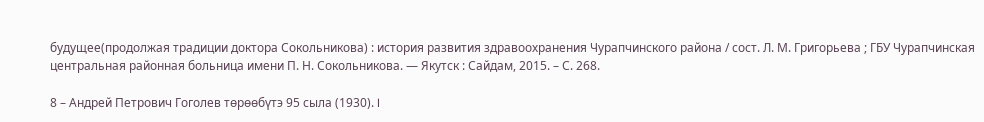будущее(продолжая традиции доктора Сокольникова) : история развития здравоохранения Чурапчинского района / сост. Л. М. Григорьева ; ГБУ Чурапчинская центральная районная больница имени П. Н. Сокольникова. — Якутск : Сайдам, 2015. – С. 268.

8 – Андрей Петрович Гоголев төрөөбүтэ 95 сыла (1930). I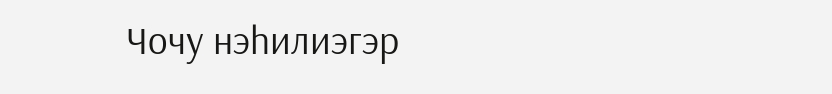Чочу нэһилиэгэр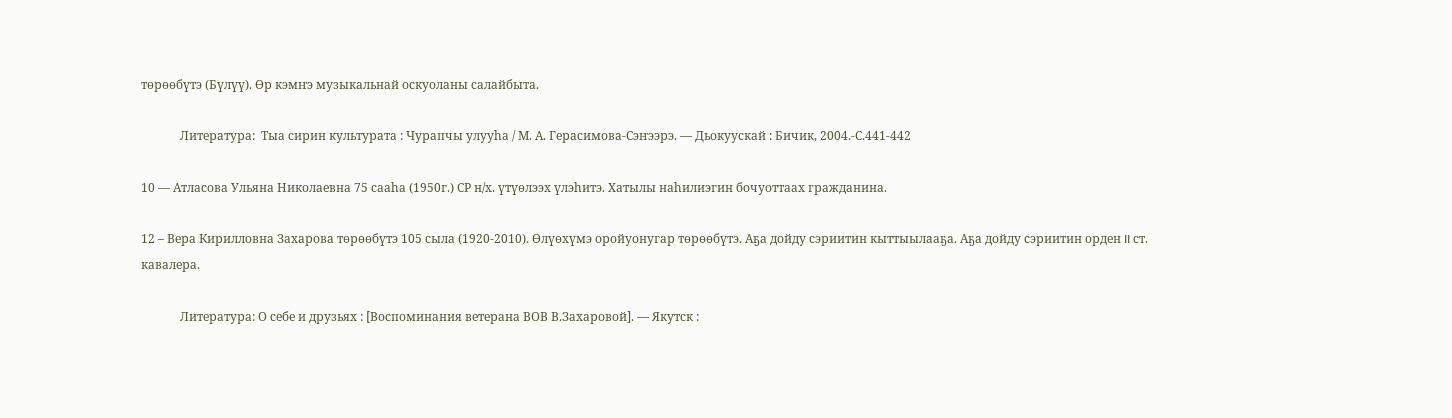төрөөбүтэ (Бүлүү). Өр кэмҥэ музыкальнай оскуоланы салайбыта.

             Литература:  Тыа сирин культурата : Чурапчы улууһа / М. А. Герасимова-Сэҥээрэ. — Дьокуускай : Бичик, 2004.-С.441-442

10 — Атласова Ульяна Николаевна 75 сааһа (1950г.) СР н/х. үтүөлээх үлэһитэ. Хатылы наһилиэгин бочуоттаах гражданина.

12 – Вера Кирилловна Захарова төрөөбүтэ 105 сыла (1920-2010). Өлүөхүмэ оройуонугар төрөөбүтэ. Аҕа дойду сэриитин кыттыылааҕа. Аҕа дойду сэриитин орден II ст. кавалера.

             Литература: О себе и друзьях : [Воспоминания ветерана ВОВ В.Захаровой]. — Якутск :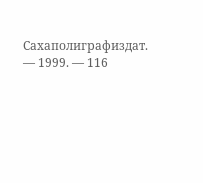Сахаполиграфиздат. — 1999. — 116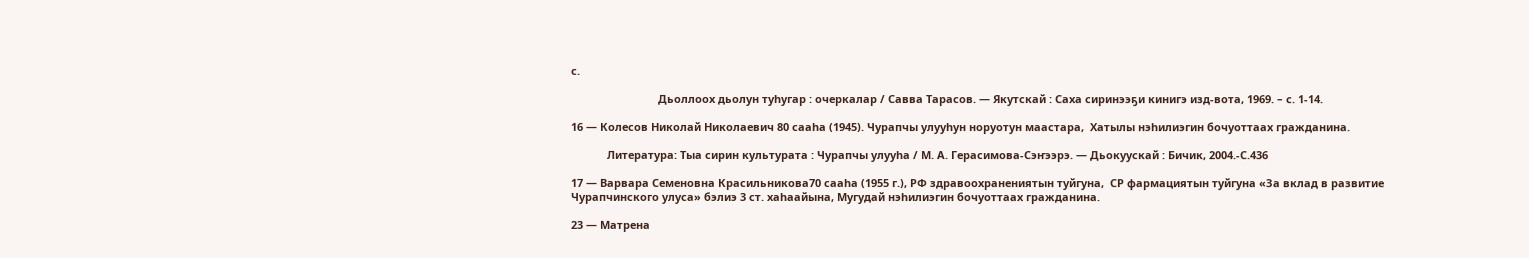с.

                             Дьоллоох дьолун туһугар : очеркалар / Савва Тарасов. — Якутскай : Саха сиринээҕи кинигэ изд-вота, 1969. – с. 1-14.

16 — Колесов Николай Николаевич 80 сааһа (1945). Чурапчы улууһун норуотун маастара,  Хатылы нэһилиэгин бочуоттаах гражданина.

            Литература: Тыа сирин культурата : Чурапчы улууһа / М. А. Герасимова-Сэҥээрэ. — Дьокуускай : Бичик, 2004.-С.436

17 — Варвара Семеновна Красильникова70 сааһа (1955 г.), РФ здравоохранениятын туйгуна,  СР фармациятын туйгуна «За вклад в развитие Чурапчинского улуса» бэлиэ 3 ст. хаһаайына, Мугудай нэһилиэгин бочуоттаах гражданина.

23 — Матрена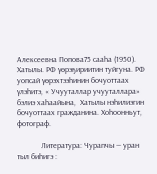Алексеевна Попова75 сааһа (1950). Хатылы. РФ үөрэҕириитин туйгуна. РФ уопсай үөрэхтээһинин бочуоттаах үлэһитэ, « Учууталлар учууталлара» бэлиэ хаһаайына,  Хатылы нэһилиэгин бочуоттаах гражданина. Хоһоонньут, фотограф.

            Литература: Чурапчы — уран тыл биһигэ :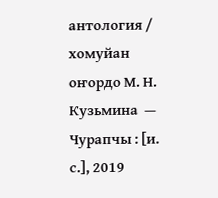антология / хомуйан оҥордо М. Н. Кузьмина  — Чурапчы : [и. с.], 2019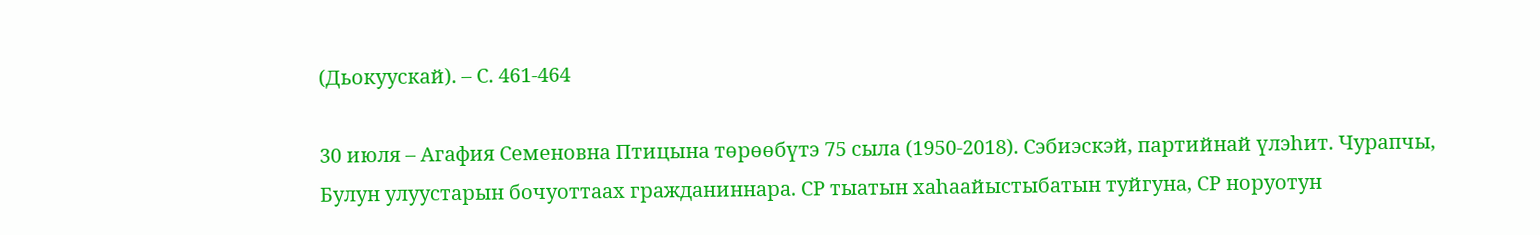(Дьокуускай). – С. 461-464

30 июля – Агафия Семеновна Птицына төрөөбүтэ 75 сыла (1950-2018). Сэбиэскэй, партийнай үлэһит. Чурапчы, Булун улуустарын бочуоттаах гражданиннара. СР тыатын хаһаайыстыбатын туйгуна, СР норуотун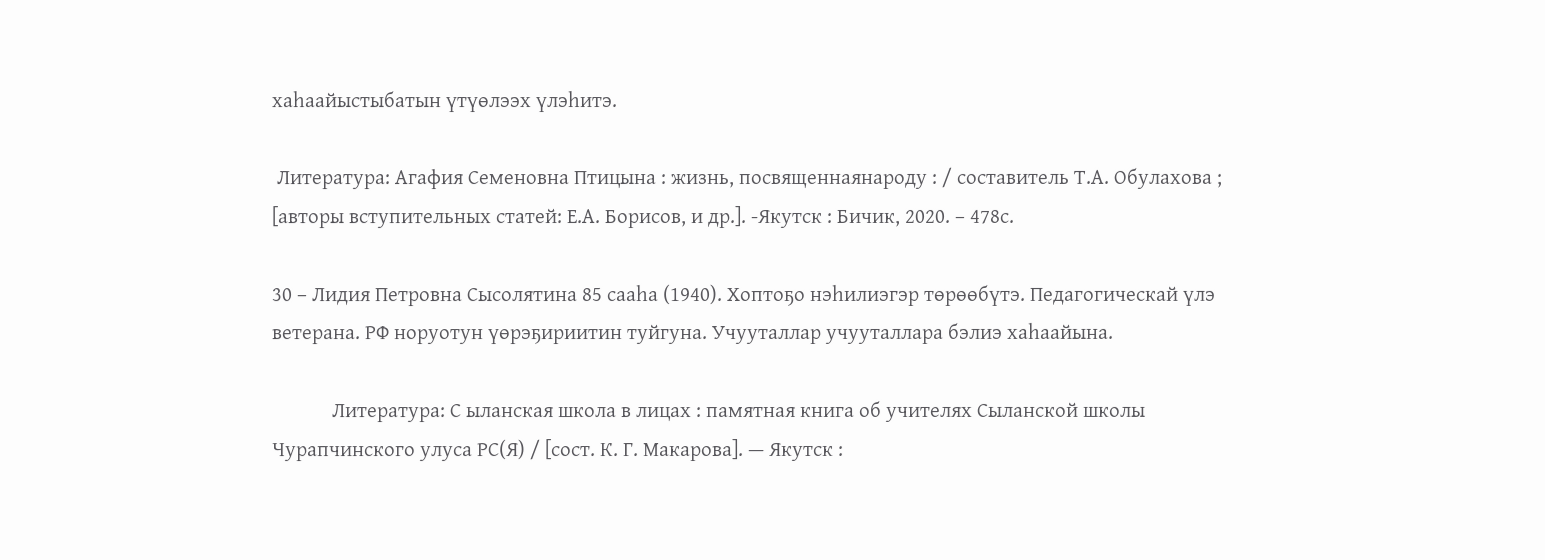хаһаайыстыбатын үтүөлээх үлэһитэ.

 Литература: Агафия Семеновна Птицына : жизнь, посвященнаянароду : / составитель Т.А. Обулахова ; [авторы вступительных статей: Е.А. Борисов, и др.]. -Якутск : Бичик, 2020. – 478с.

30 – Лидия Петровна Сысолятина 85 сааһа (1940). Хоптоҕо нэһилиэгэр төрөөбүтэ. Педагогическай үлэ ветерана. РФ норуотун үөрэҕириитин туйгуна. Учууталлар учууталлара бэлиэ хаһаайына.

            Литература: С ыланская школа в лицах : памятная книга об учителях Сыланской школы Чурапчинского улуса РС(Я) / [сост. К. Г. Макарова]. — Якутск :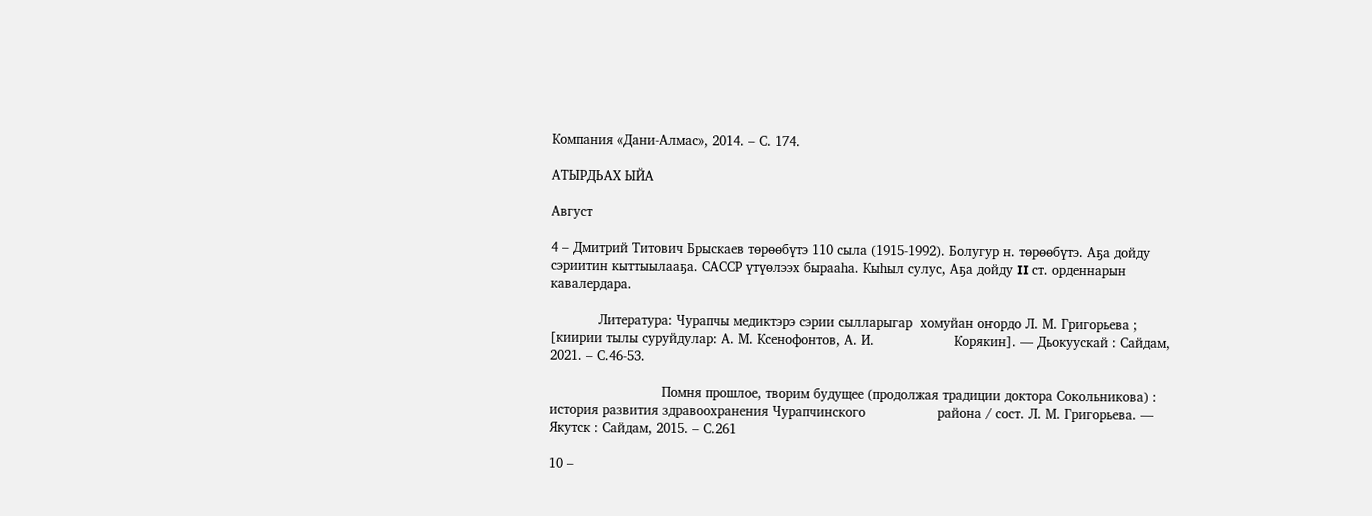Компания «Дани-Алмас», 2014. – С. 174.

АТЫРДЬАХ ЫЙА

Август

4 – Дмитрий Титович Брыскаев төрөөбүтэ 110 сыла (1915-1992). Болугур н. төрөөбүтэ. Аҕа дойду сэриитин кыттыылааҕа. САССР үтүөлээх бырааһа. Кыһыл сулус, Аҕа дойду II ст. орденнарын кавалердара.

            Литература: Чурапчы медиктэрэ сэрии сылларыгар  хомуйан оҥордо Л. М. Григорьева ; [киирии тылы суруйдулар: А. М. Ксенофонтов, А. И.                    Корякин]. — Дьокуускай : Сайдам, 2021. – С.46-53.

                            Помня прошлое, творим будущее (продолжая традиции доктора Сокольникова) : история развития здравоохранения Чурапчинского                  района / сост. Л. М. Григорьева. — Якутск : Сайдам, 2015. – С.261

10 –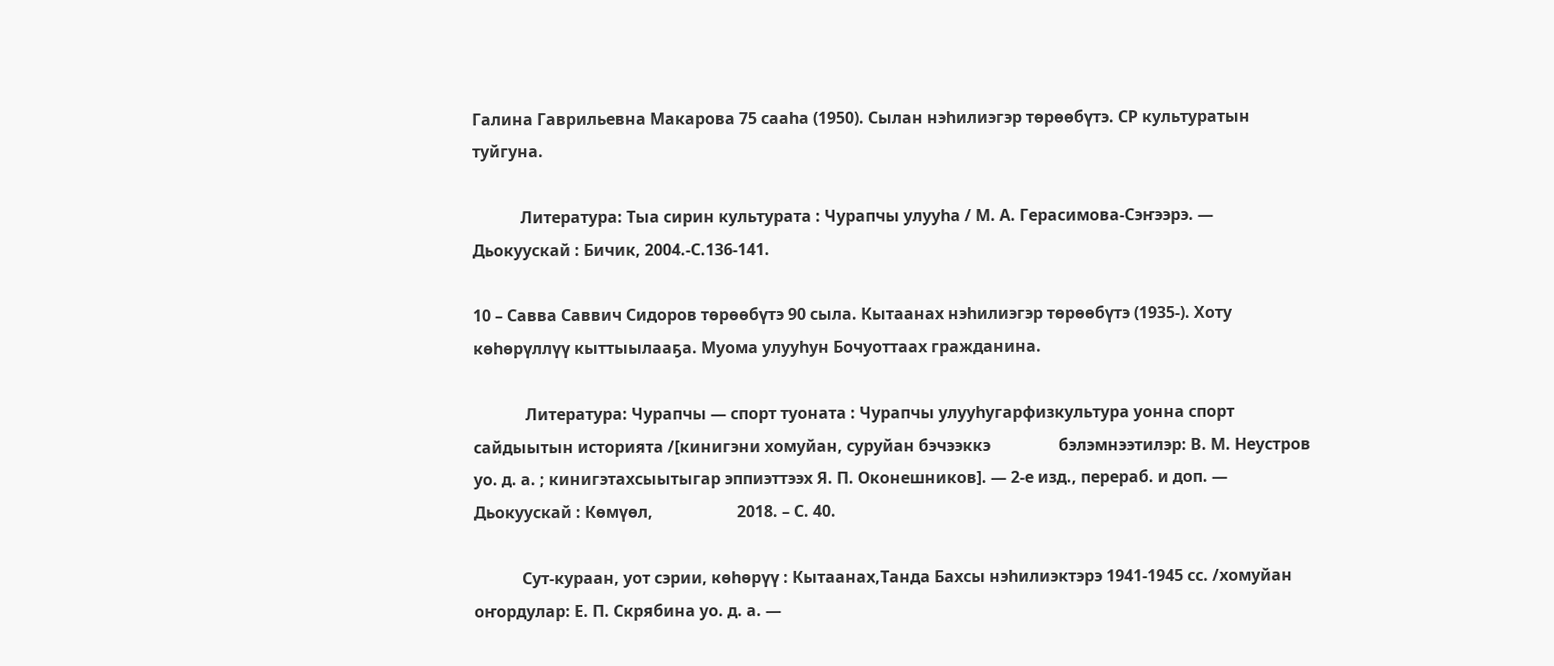Галина Гаврильевна Макарова 75 сааһа (1950). Сылан нэһилиэгэр төрөөбүтэ. СР культуратын туйгуна.

            Литература: Тыа сирин культурата : Чурапчы улууһа / М. А. Герасимова-Сэҥээрэ. — Дьокуускай : Бичик, 2004.-С.136-141.

10 – Савва Саввич Сидоров төрөөбүтэ 90 сыла. Кытаанах нэһилиэгэр төрөөбүтэ (1935-). Хоту көһөрүллүү кыттыылааҕа. Муома улууһун Бочуоттаах гражданина.

             Литература: Чурапчы — спорт туоната : Чурапчы улууһугарфизкультура уонна спорт сайдыытын историята /[кинигэни хомуйан, суруйан бэчээккэ                 бэлэмнээтилэр: В. М. Неустров уо. д. а. ; кинигэтахсыытыгар эппиэттээх Я. П. Оконешников]. — 2-е изд., перераб. и доп. — Дьокуускай : Көмүөл,                     2018. – С. 40.

            Сут-кураан, уот сэрии, көһөрүү : Кытаанах,Танда Бахсы нэһилиэктэрэ 1941-1945 сс. /хомуйан оҥордулар: Е. П. Скрябина уо. д. а. —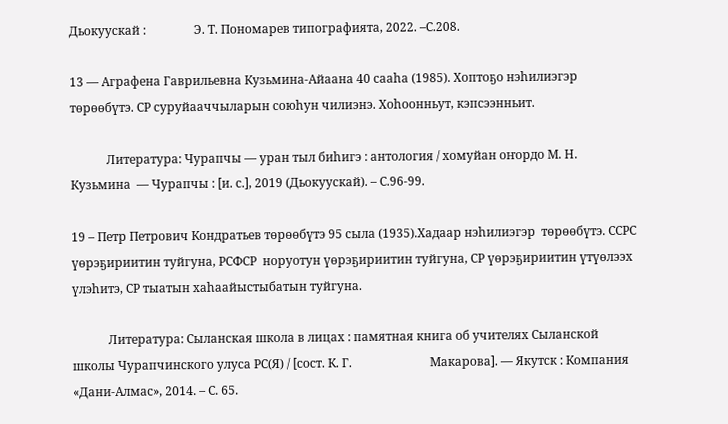Дьокуускай :                Э. Т. Пономарев типографията, 2022. –С.208.

13 — Аграфена Гаврильевна Кузьмина-Айаана 40 сааһа (1985). Хоптоҕо нэһилиэгэр төрөөбүтэ. СР суруйааччыларын союһун чилиэнэ. Хоһоонньут, кэпсээнньит.

            Литература: Чурапчы — уран тыл биһигэ : антология / хомуйан оҥордо М. Н. Кузьмина  — Чурапчы : [и. с.], 2019 (Дьокуускай). – С.96-99.

19 – Петр Петрович Кондратьев төрөөбүтэ 95 сыла (1935).Хадаар нэһилиэгэр  төрөөбүтэ. ССРС үөрэҕириитин туйгуна, РСФСР  норуотун үөрэҕириитин туйгуна, СР үөрэҕириитин үтүөлээх үлэһитэ, СР тыатын хаһаайыстыбатын туйгуна.

            Литература: Сыланская школа в лицах : памятная книга об учителях Сыланской школы Чурапчинского улуса РС(Я) / [сост. К. Г.                          Макарова]. — Якутск : Компания «Дани-Алмас», 2014. – С. 65.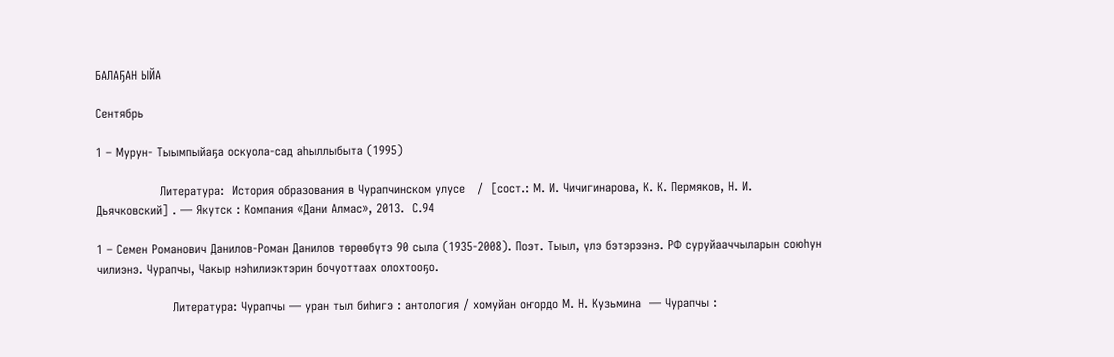БАЛАҔАН ЫЙА

Сентябрь

1 – Мурун- Тыымпыйаҕа оскуола-сад аһыллыбыта (1995)

                Литература:  История образования в Чурапчинском улусе   /  [сост.: М. И. Чичигинарова, К. К. Пермяков, Н. И. Дьячковский] . — Якутск : Компания «Дани Алмас», 2013.  С.94

1 – Семен Романович Данилов-Роман Данилов төрөөбүтэ 90 сыла (1935-2008). Поэт. Тыыл, үлэ бэтэрээнэ. РФ суруйааччыларын союһун чилиэнэ. Чурапчы, Чакыр нэһилиэктэрин бочуоттаах олохтооҕо.

                   Литература: Чурапчы — уран тыл биһигэ : антология / хомуйан оҥордо М. Н. Кузьмина  — Чурапчы :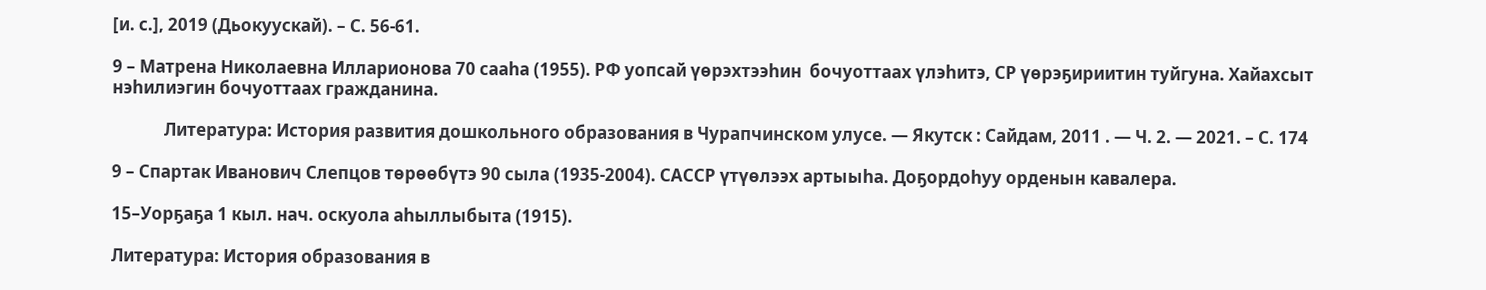[и. с.], 2019 (Дьокуускай). – С. 56-61.

9 – Матрена Николаевна Илларионова 70 сааһа (1955). РФ уопсай үөрэхтээһин  бочуоттаах үлэһитэ, СР үөрэҕириитин туйгуна. Хайахсыт нэһилиэгин бочуоттаах гражданина.

             Литература: История развития дошкольного образования в Чурапчинском улусе. — Якутск : Сайдам, 2011 . — Ч. 2. — 2021. – С. 174

9 – Спартак Иванович Слепцов төрөөбүтэ 90 сыла (1935-2004). САССР үтүөлээх артыыһа. Доҕордоһуу орденын кавалера.

15–Уорҕаҕа 1 кыл. нач. оскуола аһыллыбыта (1915).

Литература: История образования в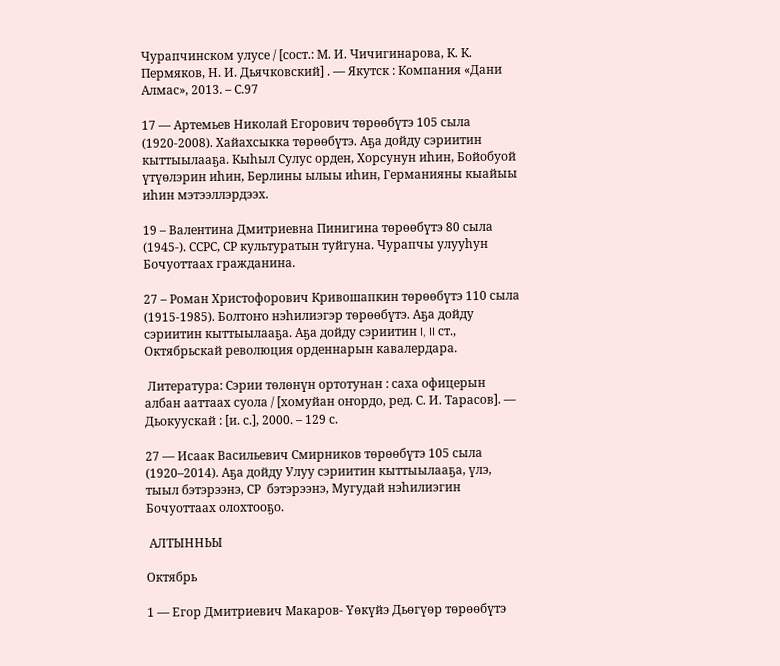Чурапчинском улусе / [сост.: М. И. Чичигинарова, К. К. Пермяков, Н. И. Дьячковский] . — Якутск : Компания «Дани Алмас», 2013. – С.97

17 — Артемьев Николай Егорович төрөөбүтэ 105 сыла (1920-2008). Хайахсыкка төрөөбүтэ. Аҕа дойду сэриитин кыттыылааҕа. Кыһыл Сулус орден, Хорсунун иһин, Бойобуой үтүөлэрин иһин, Берлины ылыы иһин, Германияны кыайыы иһин мэтээллэрдээх.

19 – Валентина Дмитриевна Пинигина төрөөбүтэ 80 сыла (1945-). ССРС, СР культуратын туйгуна. Чурапчы улууһун Бочуоттаах гражданина.

27 – Роман Христофорович Кривошапкин төрөөбүтэ 110 сыла (1915-1985). Болтоҥо нэһилиэгэр төрөөбүтэ. Аҕа дойду сэриитин кыттыылааҕа. Аҕа дойду сэриитин I, II ст., Октябрьскай революция орденнарын кавалердара.

 Литература: Сэрии төлөнүн ортотунан : саха офицерын албан ааттаах суола / [хомуйан оҥордо, ред. С. И. Тарасов]. — Дьокуускай : [и. с.], 2000. – 129 с.

27 — Исаак Васильевич Смирников төрөөбүтэ 105 сыла  (1920–2014). Аҕа дойду Улуу сэриитин кыттыылааҕа, үлэ, тыыл бэтэрээнэ, СР  бэтэрээнэ, Мугудай нэһилиэгин Бочуоттаах олохтооҕо.

 АЛТЫННЬЫ

Октябрь

1 — Егор Дмитриевич Макаров- Үөкүйэ Дьөгүөр төрөөбүтэ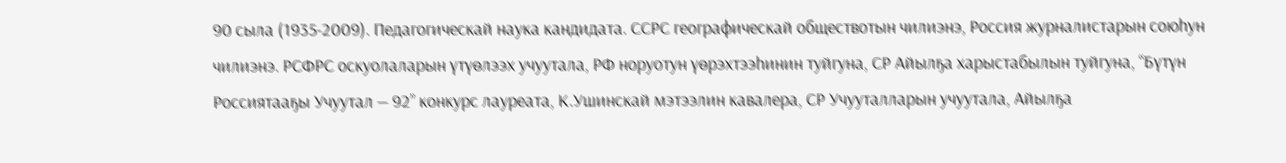90 сыла (1935-2009). Педагогическай наука кандидата. ССРС географическай обществотын чилиэнэ, Россия журналистарын союһун чилиэнэ. РСФРС оскуолаларын үтүөлээх учуутала, РФ норуотун үөрэхтээһинин туйгуна, СР Айылҕа харыстабылын туйгуна, “Бүтүн Россиятааҕы Учуутал — 92” конкурс лауреата, К.Ушинскай мэтээлин кавалера, СР Учууталларын учуутала, Айылҕа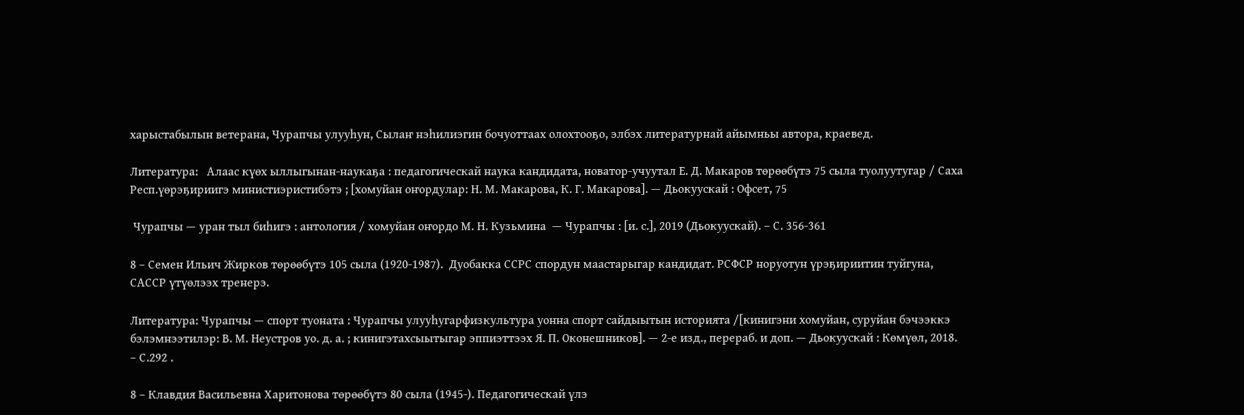харыстабылын ветерана, Чурапчы улууһун, Сылаҥ нэһилиэгин бочуоттаах олохтооҕо, элбэх литературнай айымньы автора, краевед.

Литература:   Алаас күөх ыллыгынан-наукаҕа : педагогическай наука кандидата, новатор-учуутал Е. Д. Макаров төрөөбүтэ 75 сыла туолуутугар / Саха Респ.үөрэҕириигэ министиэристибэтэ ; [хомуйан оҥордулар: Н. М. Макарова, К. Г. Макарова]. — Дьокуускай : Офсет, 75

 Чурапчы — уран тыл биһигэ : антология / хомуйан оҥордо М. Н. Кузьмина  — Чурапчы : [и. с.], 2019 (Дьокуускай). – С. 356-361

8 – Семен Ильич Жирков төрөөбүтэ 105 сыла (1920-1987).  Дуобакка ССРС спордун маастарыгар кандидат. РСФСР норуотун үрэҕириитин туйгуна, САССР үтүөлээх тренерэ.

Литература: Чурапчы — спорт туоната : Чурапчы улууһугарфизкультура уонна спорт сайдыытын историята /[кинигэни хомуйан, суруйан бэчээккэ бэлэмнээтилэр: В. М. Неустров уо. д. а. ; кинигэтахсыытыгар эппиэттээх Я. П. Оконешников]. — 2-е изд., перераб. и доп. — Дьокуускай : Көмүөл, 2018. – С.292 .

8 – Клавдия Васильевна Харитонова төрөөбүтэ 80 сыла (1945-). Педагогическай үлэ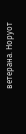ветерана. Норуот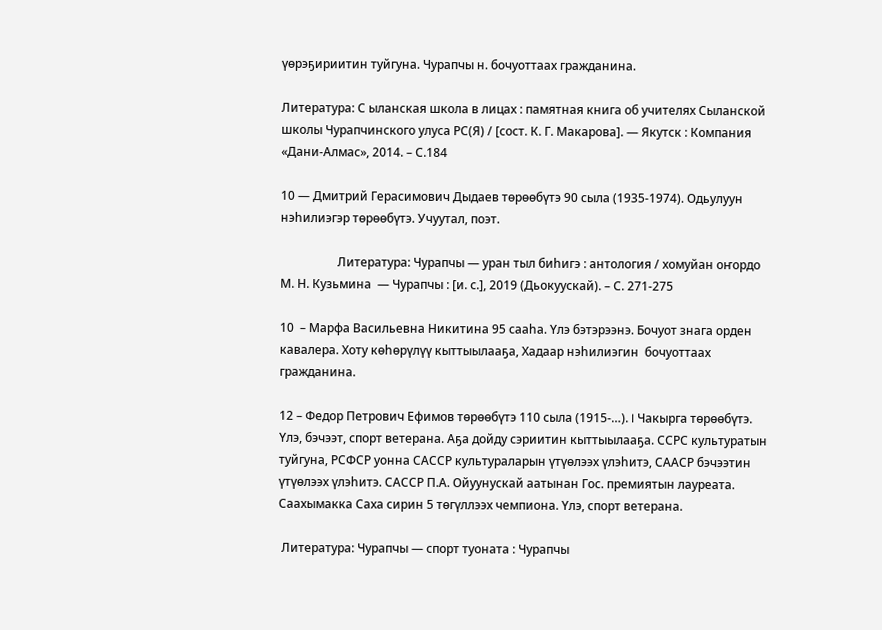үөрэҕириитин туйгуна. Чурапчы н. бочуоттаах гражданина.

Литература: С ыланская школа в лицах : памятная книга об учителях Сыланской школы Чурапчинского улуса РС(Я) / [сост. К. Г. Макарова]. — Якутск : Компания «Дани-Алмас», 2014. – С.184

10 — Дмитрий Герасимович Дыдаев төрөөбүтэ 90 сыла (1935-1974). Одьулуун нэһилиэгэр төрөөбүтэ. Учуутал, поэт.

                   Литература: Чурапчы — уран тыл биһигэ : антология / хомуйан оҥордо М. Н. Кузьмина  — Чурапчы : [и. с.], 2019 (Дьокуускай). – С. 271-275

10  – Марфа Васильевна Никитина 95 сааһа. Үлэ бэтэрээнэ. Бочуот знага орден кавалера. Хоту көһөрүлүү кыттыылааҕа, Хадаар нэһилиэгин  бочуоттаах гражданина.

12 – Федор Петрович Ефимов төрөөбүтэ 110 сыла (1915-…). I Чакырга төрөөбүтэ. Үлэ, бэчээт, спорт ветерана. Аҕа дойду сэриитин кыттыылааҕа. ССРС культуратын туйгуна, РСФСР уонна САССР культураларын үтүөлээх үлэһитэ, СААСР бэчээтин үтүөлээх үлэһитэ. САССР П.А. Ойуунускай аатынан Гос. премиятын лауреата. Саахымакка Саха сирин 5 төгүллээх чемпиона. Үлэ, спорт ветерана.

 Литература: Чурапчы — спорт туоната : Чурапчы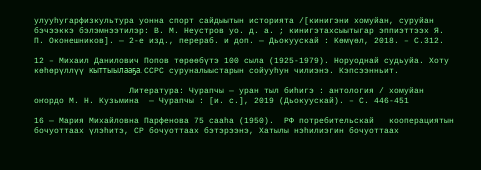улууһугарфизкультура уонна спорт сайдыытын историята /[кинигэни хомуйан, суруйан бэчээккэ бэлэмнээтилэр: В. М. Неустров уо. д. а. ; кинигэтахсыытыгар эппиэттээх Я. П. Оконешников]. — 2-е изд., перераб. и доп. — Дьокуускай : Көмүөл, 2018. – С.312.

12 – Михаил Данилович Попов төрөөбүтэ 100 сыла (1925-1979). Норуоднай судьуйа. Хоту көһөрүллүү кыттыылааҕа. ССРС суруналыыстарын сойууһун чилиэнэ. Кэпсээнньит.

                   Литература: Чурапчы — уран тыл биһигэ : антология / хомуйан оҥордо М. Н. Кузьмина  — Чурапчы : [и. с.], 2019 (Дьокуускай). – С. 446-451

16 — Мария Михайловна Парфенова 75 сааһа (1950).  РФ потребительскай   кооперациятын бочуоттаах үлэһитэ, СР бочуоттаах бэтэрээнэ, Хатылы нэһилиэгин бочуоттаах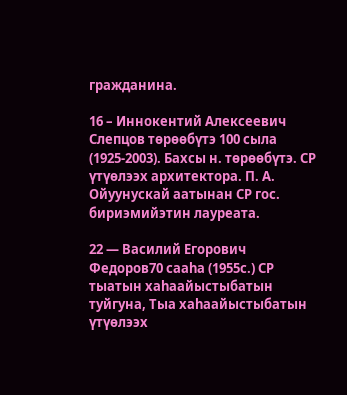гражданина.

16 – Иннокентий Алексеевич Слепцов төрөөбүтэ 100 сыла (1925-2003). Бахсы н. төрөөбүтэ. СР үтүөлээх архитектора. П. А. Ойуунускай аатынан СР гос. бириэмийэтин лауреата.

22 — Василий Егорович Федоров70 сааһа (1955с.) СР тыатын хаһаайыстыбатын туйгуна, Тыа хаһаайыстыбатын үтүөлээх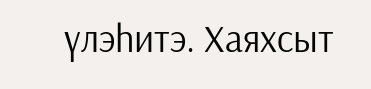үлэһитэ. Хаяхсыт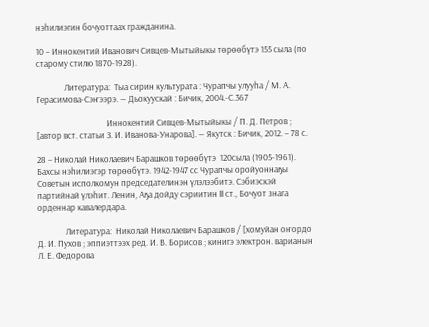нэһилиэгин бочуоттаах гражданина.

10 – Иннокентий Иванович Сивцев-Мытыйыкы төрөөбүтэ 155 сыла (по старому стилю 1870-1928).

              Литература:  Тыа сирин культурата : Чурапчы улууһа / М. А. Герасимова-Сэҥээрэ. — Дьокуускай : Бичик, 2004.-С.367

                                   Иннокентий Сивцев-Мытыйыкы / П. Д. Петров ; [автор вст. статьи З. И. Иванова-Унарова]. — Якутск : Бичик, 2012. – 78 с.

28 – Николай Николаевич Барашков төрөөбүтэ  120сыла (1905-1961). Бахсы нэһилиэгэр төрөөбүтэ. 1942-1947 сс Чурапчы оройуоннаҕы Советын исполкомун председателинэн үлэлээбитэ. Сэбиэскэй партийнай үлэһит. Ленин, Аҕа дойду сэриитин II ст., Бочуот знага орденнар кавалердара.

              Литература:  Николай Николаевич Барашков / [хомуйан оҥордо Д. И. Пухов ; эппиэттээх ред. И. В. Борисов ; кинигэ электрон. варианын                          Л. Е. Федорова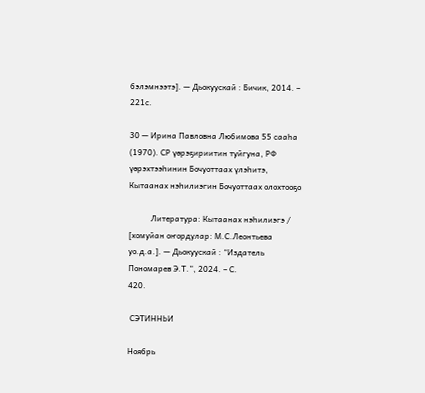бэлэмнээтэ]. — Дьокуускай : Бичик, 2014. – 221с.

30 — Ирина Павловна Любимова 55 сааһа (1970). СР үөрэҕириитин туйгуна, РФ үөрэхтээһинин Бочуоттаах үлэһитэ, Кытаанах нэһилиэгин Бочуоттаах олохтооҕо

           Литература: Кытаанах нэһилиэгэ / [хомуйан оҥордулар: М.С.Леонтьева уо.д.а.]. — Дьокуускай : “Издатель Пономарев Э.Т.”, 2024. – С.                                    420.

 СЭТИННЬИ

Ноябрь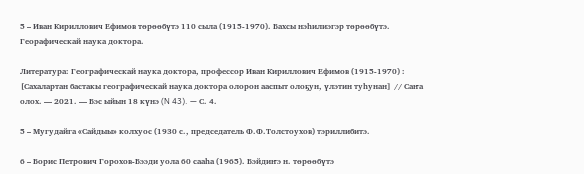5 – Иван Кириллович Ефимов төрөөбүтэ 110 сыла (1915-1970). Бахсы нэһилиэгэр төрөөбүтэ. Георафическай наука доктора.

Литература: Географическай наука доктора, профессор Иван Кириллович Ефимов (1915-1970) : [Сахалартан бастакы географическай наука доктора олорон ааспыт олоҕун, үлэтин туһунан] // Саҥа олох. — 2021. — Бэс ыйын 18 күнэ (N 43). — С. 4.

5 – Мугудайга «Сайдыы» колхуос (1930 с., председатель Ф.Ф.Толстоухов) тэриллибитэ.

6 – Борис Петрович Горохов-Бээди уола 60 сааһа (1965). Бэйдиҥэ н. төрөөбүтэ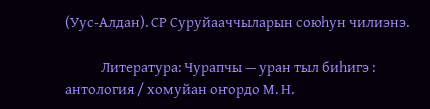(Уус-Алдан). СР Суруйааччыларын союһун чилиэнэ.

            Литература: Чурапчы — уран тыл биһигэ : антология / хомуйан оҥордо М. Н.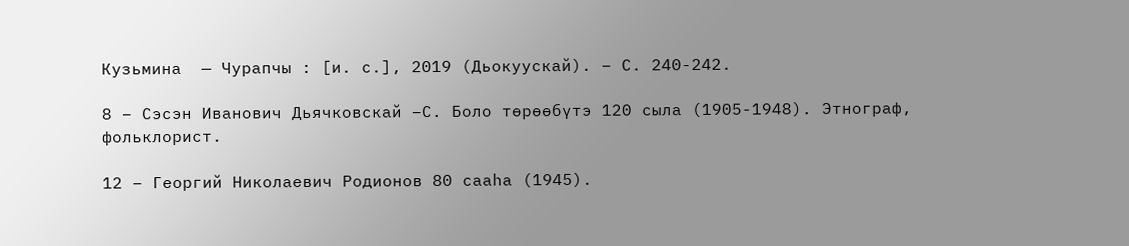Кузьмина  — Чурапчы : [и. с.], 2019 (Дьокуускай). – С. 240-242.

8 – Сэсэн Иванович Дьячковскай –С. Боло төрөөбүтэ 120 сыла (1905-1948). Этнограф, фольклорист.

12 – Георгий Николаевич Родионов 80 сааһа (1945).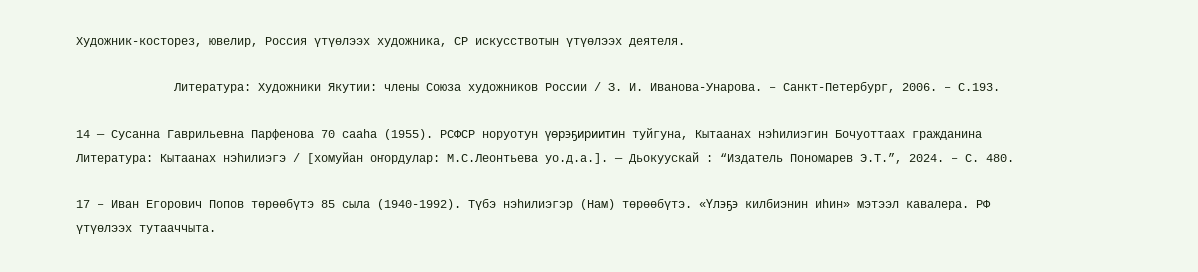Художник-косторез, ювелир, Россия үтүөлээх художника, СР искусствотын үтүөлээх деятеля.

              Литература: Художники Якутии: члены Союза художников России / З. И. Иванова-Унарова. – Санкт-Петербург, 2006. – С.193.

14 — Сусанна Гаврильевна Парфенова 70 сааһа (1955). РСФСР норуотун үөрэҕириитин туйгуна, Кытаанах нэһилиэгин Бочуоттаах гражданина                Литература: Кытаанах нэһилиэгэ / [хомуйан оҥордулар: М.С.Леонтьева уо.д.а.]. — Дьокуускай : “Издатель Пономарев Э.Т.”, 2024. – С. 480.

17 – Иван Егорович Попов төрөөбүтэ 85 сыла (1940-1992). Түбэ нэһилиэгэр (Нам) төрөөбүтэ. «Үлэҕэ килбиэнин иһин» мэтээл кавалера. РФ үтүөлээх тутааччыта.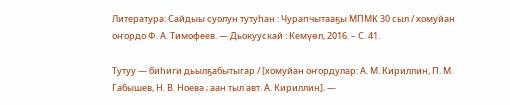Литература: Сайдыы суолун тутуһан : Чурапчытааҕы МПМК 30 сыл / хомуйан оҥордо Ф. А. Тимофеев. — Дьокуускай : Кемүөл, 2016. – С. 41.

Тутуу — биһиги дьылҕабытыгар / [хомуйан оҥордулар: А. М. Кириллин, П. М. Габышев, Н. В. Ноева ; аан тыл авт. А. Кириллин]. —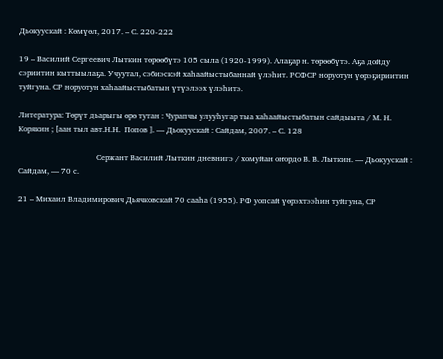Дьокуускай : Көмүөл, 2017. – С. 220-222

19 – Василий Сергеевич Лыткин төрөөбүтэ 105 сыла (1920-1999). Алаҕар н. төрөөбүтэ. Аҕа дойду сэриитин кыттыылаҕа. Учуутал, сэбиэскэй хаһаайыстыбаннай үлэһит. РСФСР норуотун үөрэҕириитин туйгуна. СР норуотун хаһаайыстыбатын үтүэлээх үлэһитэ.

Литература: Төрүт дьарыгы өрө тутан : Чурапчы улууһугар тыа хаһаайыстыбатын сайдыыта / М. Н. Корякин ; [аан тыл авт.Н.Н.  Попов ]. — Дьокуускай : Сайдам, 2007. – С. 128

                                       Сержант Василий Лыткин дневнигэ / хомуйан оҥордо В. В. Лыткин. — Дьокуускай : Сайдам, — 70 с.

21 – Михаил Владимирович Дьячковскай 70 сааһа (1955). РФ уопсай үөрэхтээһин туйгуна, СР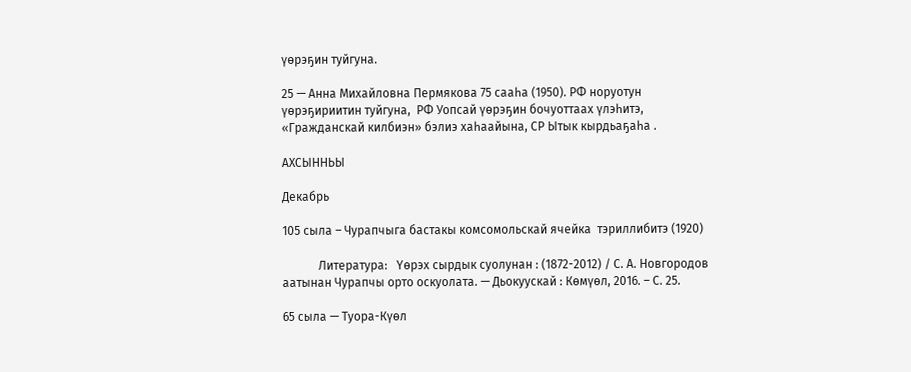үөрэҕин туйгуна.

25 — Анна Михайловна Пермякова 75 сааһа (1950). РФ норуотун үөрэҕириитин туйгуна,  РФ Уопсай үөрэҕин бочуоттаах үлэһитэ, «Гражданскай килбиэн» бэлиэ хаһаайына, СР Ытык кырдьаҕаһа .

АХСЫННЬЫ

Декабрь

105 сыла – Чурапчыга бастакы комсомольскай ячейка  тэриллибитэ (1920)

            Литература:   Үөрэх сырдык суолунан : (1872-2012) / С. А. Новгородов аатынан Чурапчы орто оскуолата. — Дьокуускай : Көмүөл, 2016. – С. 25.

65 сыла — Туора-Күөл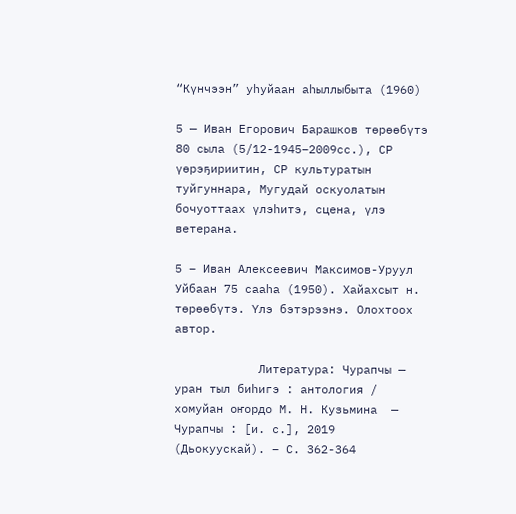“Күнчээн” уһуйаан аһыллыбыта (1960)

5 — Иван Егорович Барашков төрөөбүтэ 80 сыла (5/12-1945–2009сс.), СР үөрэҕириитин, СР культуратын туйгуннара, Мугудай оскуолатын бочуоттаах үлэһитэ, сцена, үлэ ветерана.

5 – Иван Алексеевич Максимов-Уруул Уйбаан 75 сааһа (1950). Хайахсыт н. төрөөбүтэ. Үлэ бэтэрээнэ. Олохтоох автор.

            Литература: Чурапчы — уран тыл биһигэ : антология / хомуйан оҥордо М. Н. Кузьмина  — Чурапчы : [и. с.], 2019 (Дьокуускай). – С. 362-364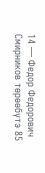14 — Федор Федорович Смирников төрөөбүтэ 85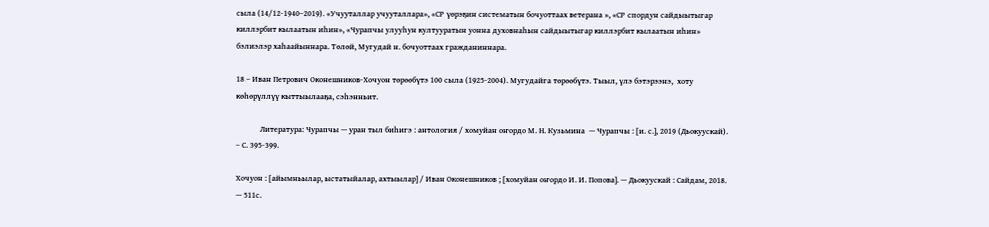сыла (14/12-1940–2019). «Учууталлар учууталлара», «СР үөрэҕин систематын бочуоттаах ветерана », «СР спордун сайдыытыгар киллэрбит кылаатын иһин», «Чурапчы улууһун култууратын уонна духовнаһын сайдыытыгар киллэрбит кылаатын иһин» бэлиэлэр хаһаайыннара. Төлөй, Мугудай н. бочуоттаах гражданиннара.

18 – Иван Петрович Оконешников-Хочуон төрөөбүтэ 100 сыла (1925-2004). Мугудайга төрөөбүтэ. Тыыл, үлэ бэтэрээнэ,  хоту көһөрүллүү кыттыылааҕа, сэһэнньит.

            Литература: Чурапчы — уран тыл биһигэ : антология / хомуйан оҥордо М. Н. Кузьмина  — Чурапчы : [и. с.], 2019 (Дьокуускай). – С. 395-399.

Хочуон : [айымньылар, ыстатыйалар, ахтыылар] / Иван Оконешников ; [хомуйан оҥордо И. И. Попова]. — Дьокуускай : Сайдам, 2018. — 511с.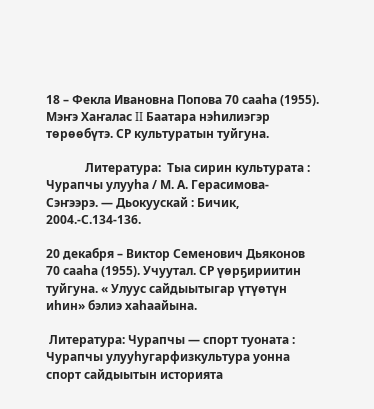18 – Фекла Ивановна Попова 70 сааһа (1955). Мэҥэ Хаҥалас II Баатара нэһилиэгэр төрөөбүтэ. СР культуратын туйгуна.

             Литература:  Тыа сирин культурата : Чурапчы улууһа / М. А. Герасимова-Сэҥээрэ. — Дьокуускай : Бичик, 2004.-С.134-136.

20 декабря – Виктор Семенович Дьяконов 70 сааһа (1955). Учуутал. СР үөрҕириитин туйгуна. « Улуус сайдыытыгар үтүөтүн иһин» бэлиэ хаһаайына.

 Литература: Чурапчы — спорт туоната : Чурапчы улууһугарфизкультура уонна спорт сайдыытын историята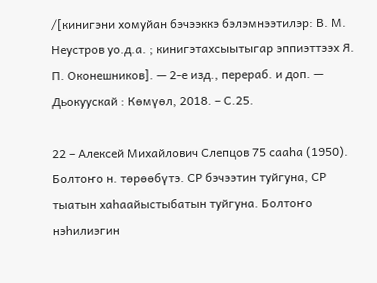/[кинигэни хомуйан бэчээккэ бэлэмнээтилэр: В. М. Неустров уо.д.а. ; кинигэтахсыытыгар эппиэттээх Я. П. Оконешников]. — 2-е изд., перераб. и доп. — Дьокуускай : Көмүөл, 2018. – С.25.

22 – Алексей Михайлович Слепцов 75 сааһа (1950). Болтоҥо н. төрөөбүтэ. СР бэчээтин туйгуна, СР тыатын хаһаайыстыбатын туйгуна. Болтоҥо нэһилиэгин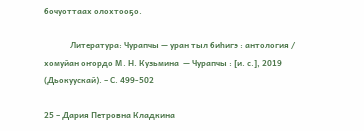бочуоттаах олохтооҕо.

             Литература: Чурапчы — уран тыл биһигэ : антология / хомуйан оҥордо М. Н. Кузьмина  — Чурапчы : [и. с.], 2019 (Дьокуускай). – С. 499-502

25 – Дария Петровна Кладкина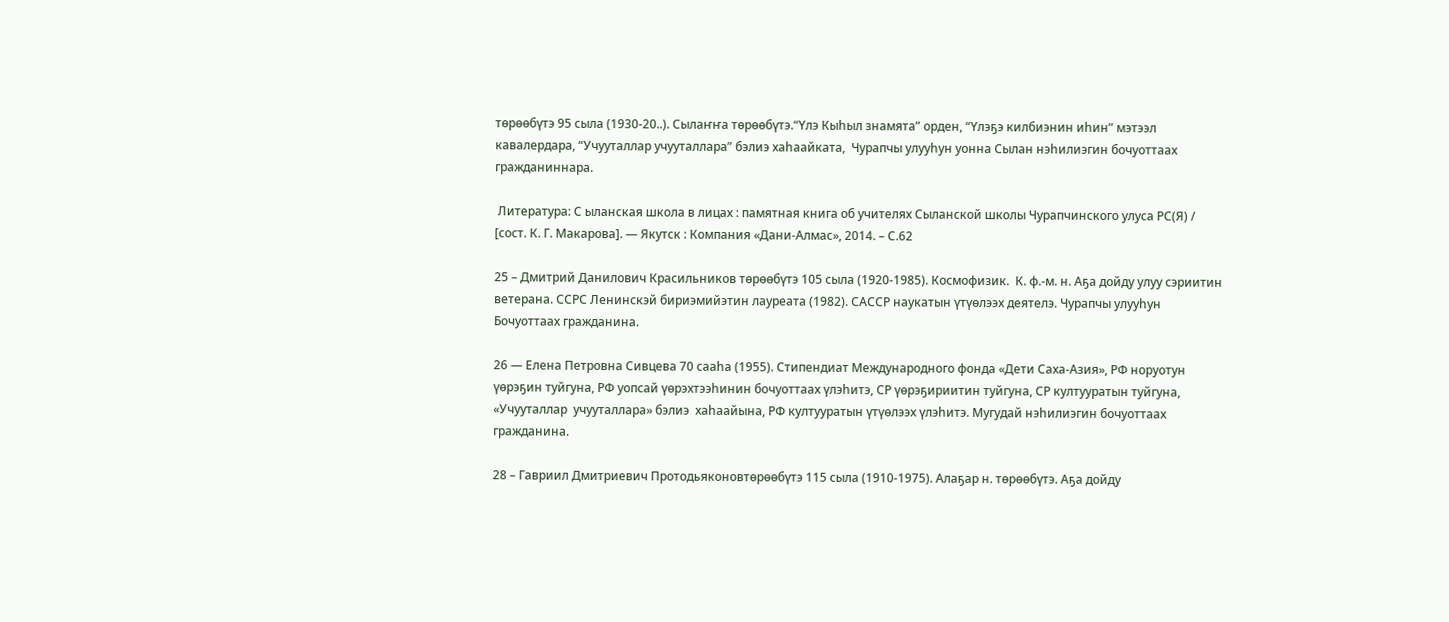төрөөбүтэ 95 сыла (1930-20..). Сылаҥҥа төрөөбүтэ.“Үлэ Кыһыл знамята” орден, “Үлэҕэ килбиэнин иһин” мэтээл кавалердара, “Учууталлар учууталлара” бэлиэ хаһаайката,  Чурапчы улууһун уонна Сылан нэһилиэгин бочуоттаах гражданиннара.

 Литература: С ыланская школа в лицах : памятная книга об учителях Сыланской школы Чурапчинского улуса РС(Я) / [сост. К. Г. Макарова]. — Якутск : Компания «Дани-Алмас», 2014. – С.62

25 – Дмитрий Данилович Красильников төрөөбүтэ 105 сыла (1920-1985). Космофизик.  К. ф.-м. н. Аҕа дойду улуу сэриитин ветерана. ССРС Ленинскэй бириэмийэтин лауреата (1982). САССР наукатын үтүөлээх деятелэ. Чурапчы улууһун Бочуоттаах гражданина.

26 — Елена Петровна Сивцева 70 сааһа (1955). Стипендиат Международного фонда «Дети Саха-Азия», РФ норуотун үөрэҕин туйгуна, РФ уопсай үөрэхтээһинин бочуоттаах үлэһитэ, СР үөрэҕириитин туйгуна, СР култууратын туйгуна,  «Учууталлар  учууталлара» бэлиэ  хаһаайына, РФ култууратын үтүөлээх үлэһитэ. Мугудай нэһилиэгин бочуоттаах гражданина.

28 – Гавриил Дмитриевич Протодьяконовтөрөөбүтэ 115 сыла (1910-1975). Алаҕар н. төрөөбүтэ. Аҕа дойду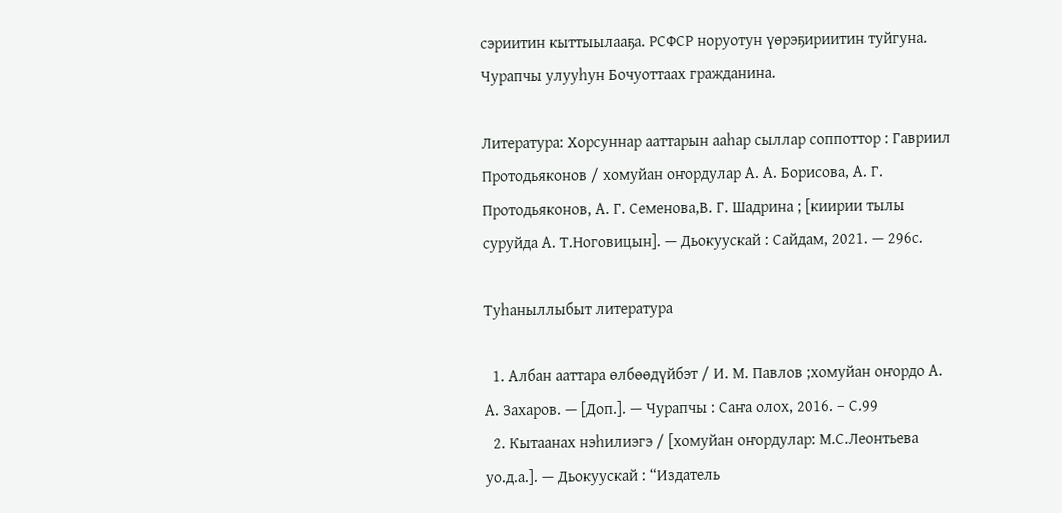сэриитин кыттыылааҕа. РСФСР норуотун үөрэҕириитин туйгуна. Чурапчы улууһун Бочуоттаах гражданина.

Литература: Хорсуннар ааттарын ааһар сыллар соппоттор : Гавриил Протодьяконов / хомуйан оҥордулар А. А. Борисова, А. Г.  Протодьяконов, А. Г. Семенова,В. Г. Шадрина ; [киирии тылы суруйда А. Т.Ноговицын]. — Дьокуускай : Сайдам, 2021. — 296с.

Туһаныллыбыт литература

  1. Албан ааттара өлбөөдүйбэт / И. М. Павлов ;хомуйан оҥордо А. А. Захаров. — [Доп.]. — Чурапчы : Саҥа олох, 2016. – С.99
  2. Кытаанах нэһилиэгэ / [хомуйан оҥордулар: М.С.Леонтьева уо.д.а.]. — Дьокуускай : “Издатель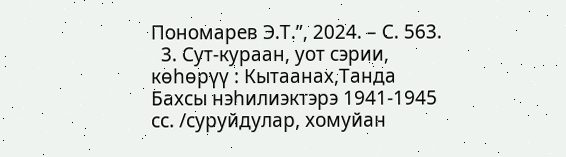Пономарев Э.Т.”, 2024. – С. 563.
  3. Сут-кураан, уот сэрии, көһөрүү : Кытаанах,Танда Бахсы нэһилиэктэрэ 1941-1945 сс. /суруйдулар, хомуйан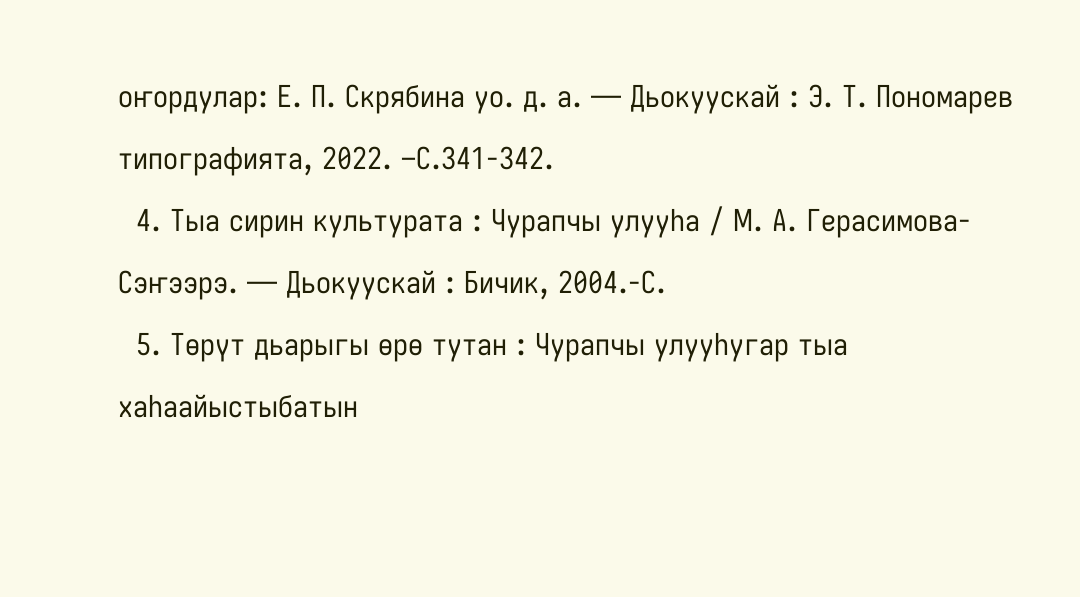оҥордулар: Е. П. Скрябина уо. д. а. — Дьокуускай : Э. Т. Пономарев типографията, 2022. –С.341-342.
  4. Тыа сирин культурата : Чурапчы улууһа / М. А. Герасимова-Сэҥээрэ. — Дьокуускай : Бичик, 2004.-С.
  5. Төрүт дьарыгы өрө тутан : Чурапчы улууһугар тыа хаһаайыстыбатын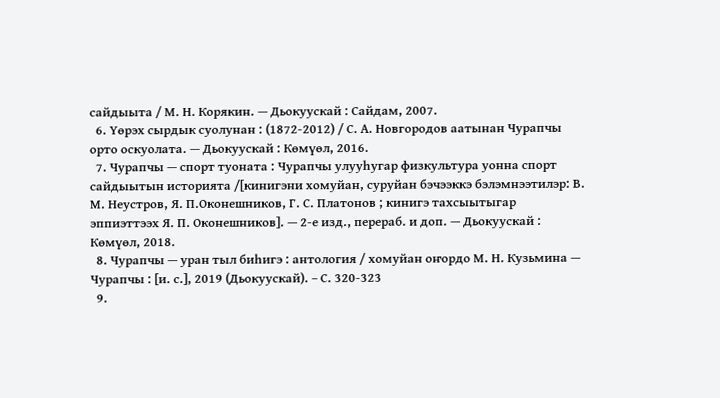сайдыыта / М. Н. Корякин. — Дьокуускай : Сайдам, 2007.
  6. Үөрэх сырдык суолунан : (1872-2012) / С. А. Новгородов аатынан Чурапчы орто оскуолата. — Дьокуускай : Көмүөл, 2016.
  7. Чурапчы — спорт туоната : Чурапчы улууһугар физкультура уонна спорт сайдыытын историята /[кинигэни хомуйан, суруйан бэчээккэ бэлэмнээтилэр: В. М. Неустров, Я. П.Оконешников, Г. С. Платонов ; кинигэ тахсыытыгар эппиэттээх Я. П. Оконешников]. — 2-е изд., перераб. и доп. — Дьокуускай : Көмүөл, 2018.
  8. Чурапчы — уран тыл биһигэ : антология / хомуйан оҥордо М. Н. Кузьмина — Чурапчы : [и. с.], 2019 (Дьокуускай). – С. 320-323
  9.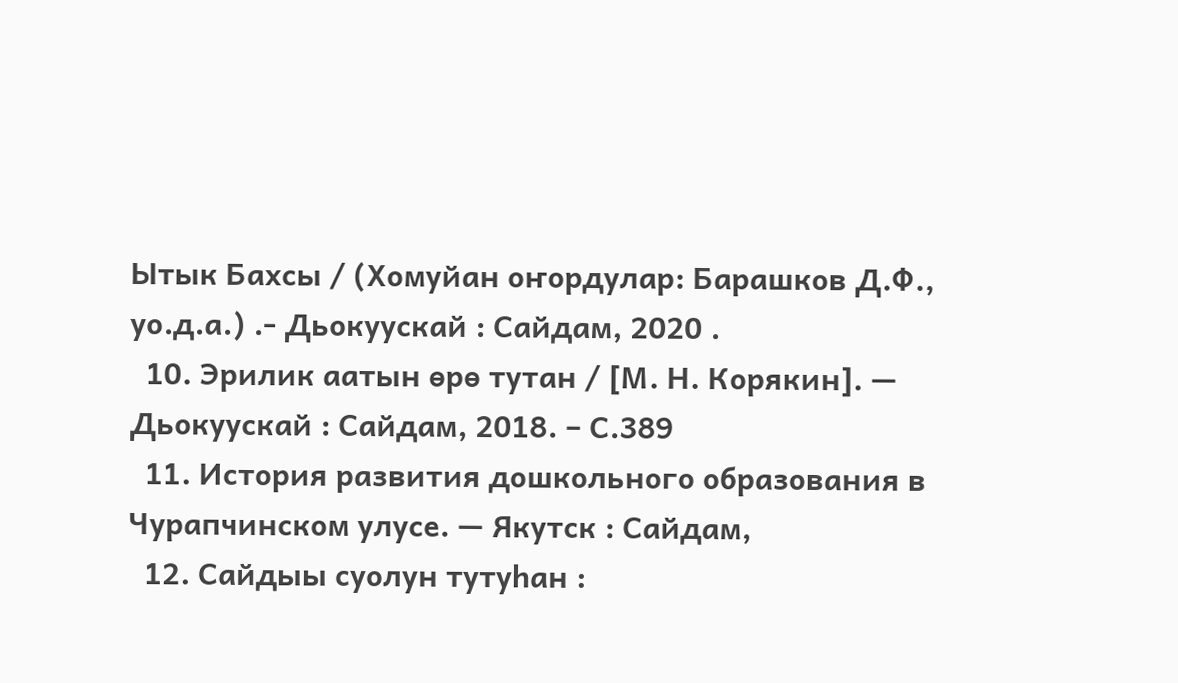Ытык Бахсы / (Хомуйан оҥордулар: Барашков Д.Ф., уо.д.а.) .- Дьокуускай : Сайдам, 2020 .
  10. Эрилик аатын өрө тутан / [М. Н. Корякин]. — Дьокуускай : Сайдам, 2018. – С.389
  11. История развития дошкольного образования в Чурапчинском улусе. — Якутск : Сайдам,
  12. Сайдыы суолун тутуһан :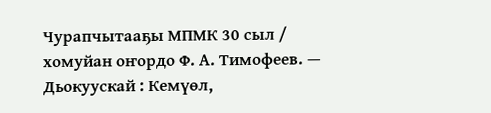Чурапчытааҕы МПМК 30 сыл / хомуйан оҥордо Ф. А. Тимофеев. — Дьокуускай : Кемүөл,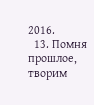2016.
  13. Помня прошлое, творим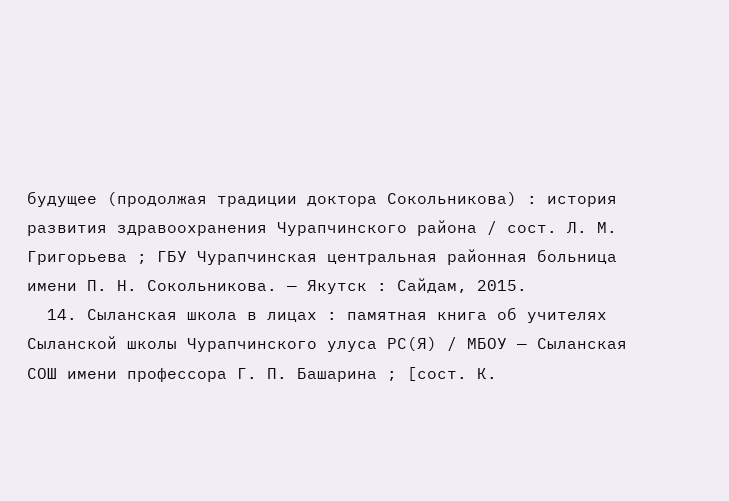будущее (продолжая традиции доктора Сокольникова) : история развития здравоохранения Чурапчинского района / сост. Л. М. Григорьева ; ГБУ Чурапчинская центральная районная больница имени П. Н. Сокольникова. — Якутск : Сайдам, 2015.
  14. Сыланская школа в лицах : памятная книга об учителях Сыланской школы Чурапчинского улуса РС(Я) / МБОУ — Сыланская СОШ имени профессора Г. П. Башарина ; [сост. К.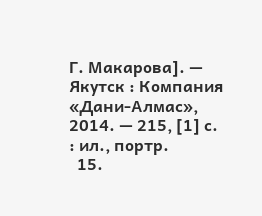Г. Макарова]. — Якутск : Компания «Дани-Алмас», 2014. — 215, [1] с. : ил., портр.
  15.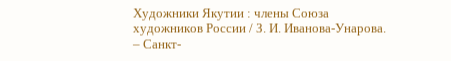Художники Якутии : члены Союза художников России / З. И. Иванова-Унарова. – Санкт-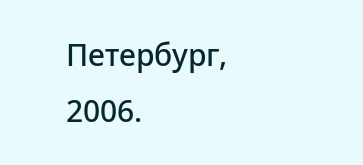Петербург, 2006.